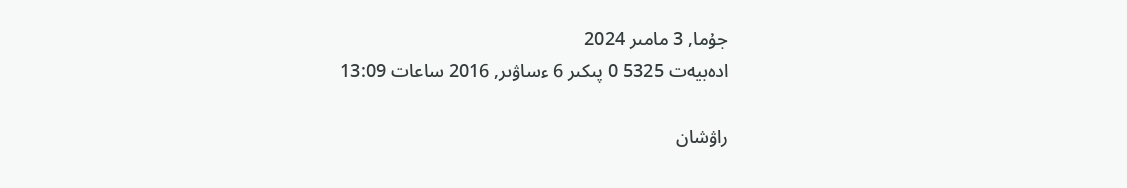جۇما, 3 مامىر 2024
ادەبيەت 5325 0 پىكىر 6 ءساۋىر, 2016 ساعات 13:09

راۋشان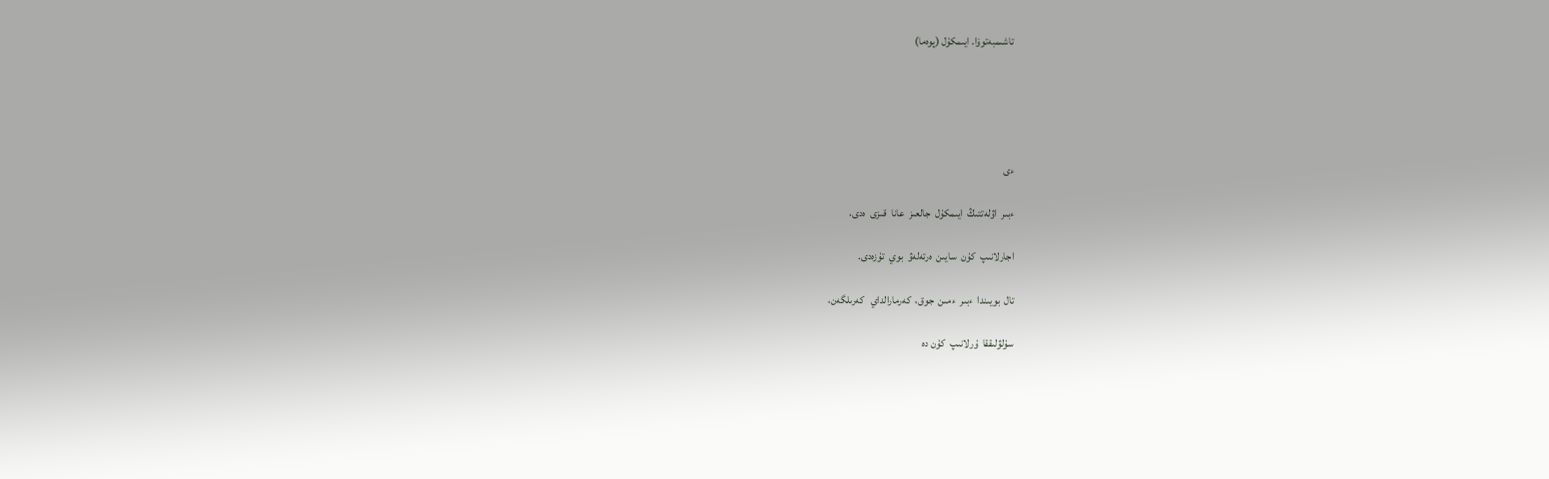تاشىمبەتوۆا. ايىمكۇل (پوەما)





ءى

ءبىر  اۋلەتتىڭ  ايىمكۇل  جالعىز  عانا  قىزى  ەدى،

اجارلانىپ  كۇن  سايىن  ەرتەلەۋ  بوي  تۇزەدى.

تال  بويىندا  ءبىر  ءمىن  جوق،  كەرمارالداي   كەرىلگەن،

سۇلۋلىققا  ۇرلانىپ  كۇن دە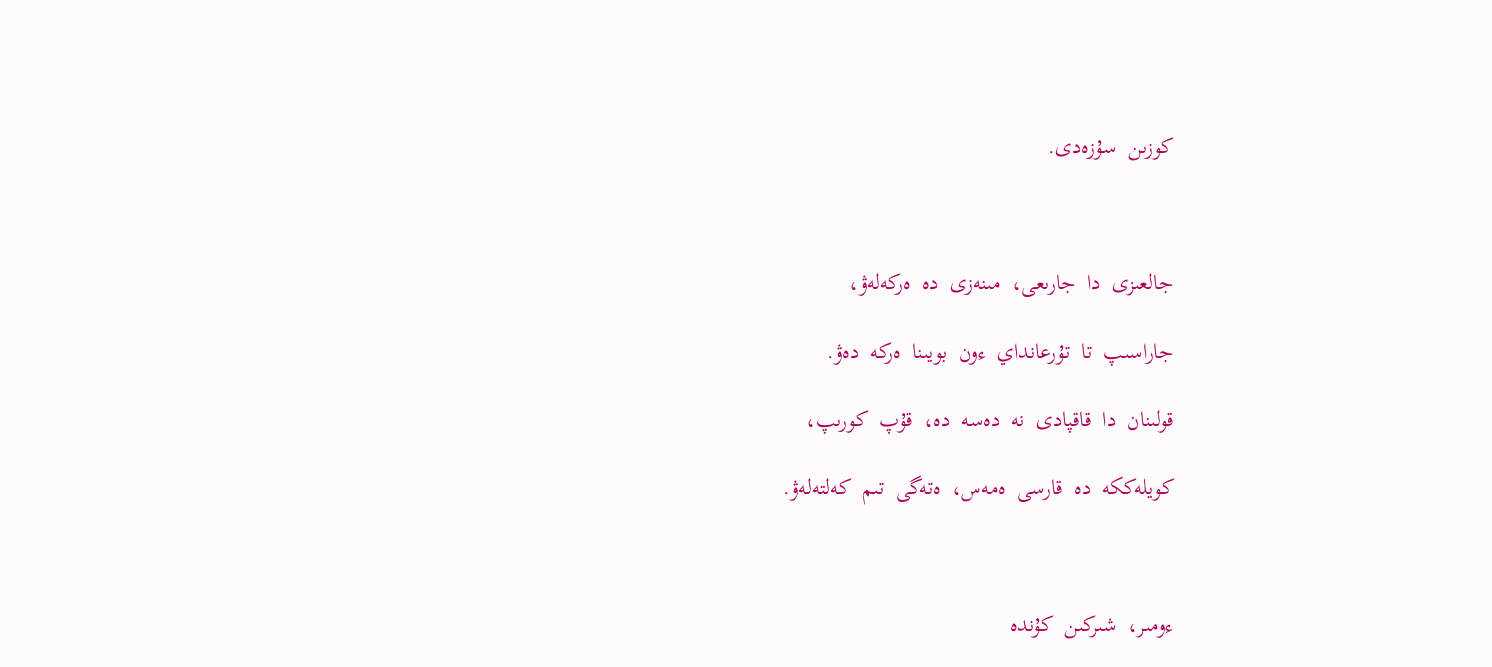كوزىن  سۇزەدى.



جالعىزى  دا  جارىعى،  مىنەزى  دە  ەركەلەۋ،

جاراسىپ  تا  تۇرعانداي  ءون  بويىنا  ەركە  دەۋ.

قولىنان  دا  قاقپادى  نە  دەسە  دە،  قۇپ  كورىپ،

كويلەككە  دە  قارسى  ەمەس،  ەتەگى  تىم  كەلتەلەۋ.



ءومىر،  شىركىن  كۇندە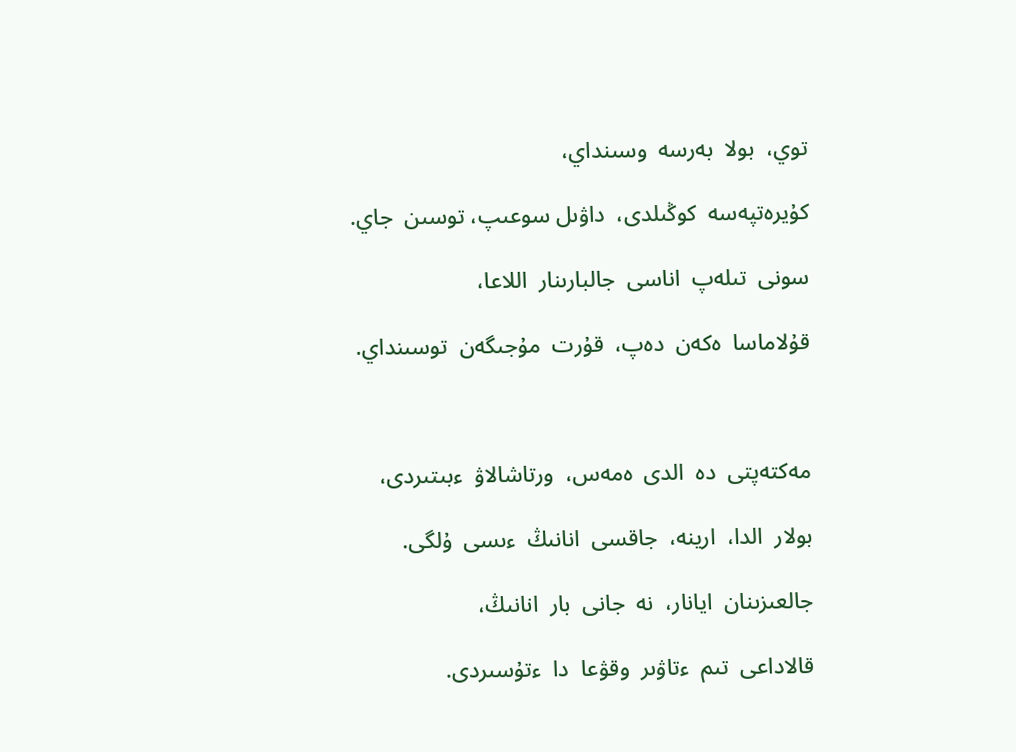توي،  بولا  بەرسە  وسىنداي،

كۇيرەتپەسە  كوڭىلدى،  داۋىل سوعىپ، توسىن  جاي.

سونى  تىلەپ  اناسى  جالبارىنار  اللاعا،

قۇلاماسا  ەكەن  دەپ،  قۇرت  مۇجىگەن  توسىنداي.



مەكتەپتى  دە  الدى  ەمەس،  ورتاشالاۋ  ءبىتىردى،

بولار  الدا،  ارينە،  جاقسى  انانىڭ  ءىسى  ۇلگى.

جالعىزىنان  ايانار،  نە  جانى  بار  انانىڭ،

قالاداعى  تىم  ءتاۋىر  وقۋعا  دا  ءتۇسىردى.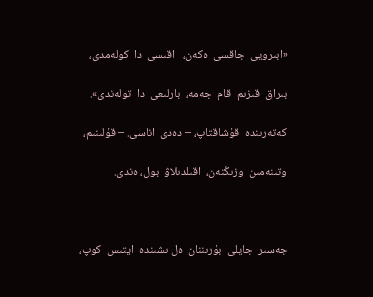«ابىرويى  جاقسى  ەكەن،   اقىسى  دا  كولەمدى،

بىراق  قىزىم  قام  جەمە،  بارلىعى  دا  تولەندى».

كەتەرىندە  قۇشاقتاپ، – دەدى  اناسى. – قۇلىنىم،

وتىنەمىن  وزىڭنەن،  اقىلدىلاۋ  بول، ەندى.



جەسىر  جايلى  بۇرىننان  ەل ىشىندە  ايتىس  كوپ،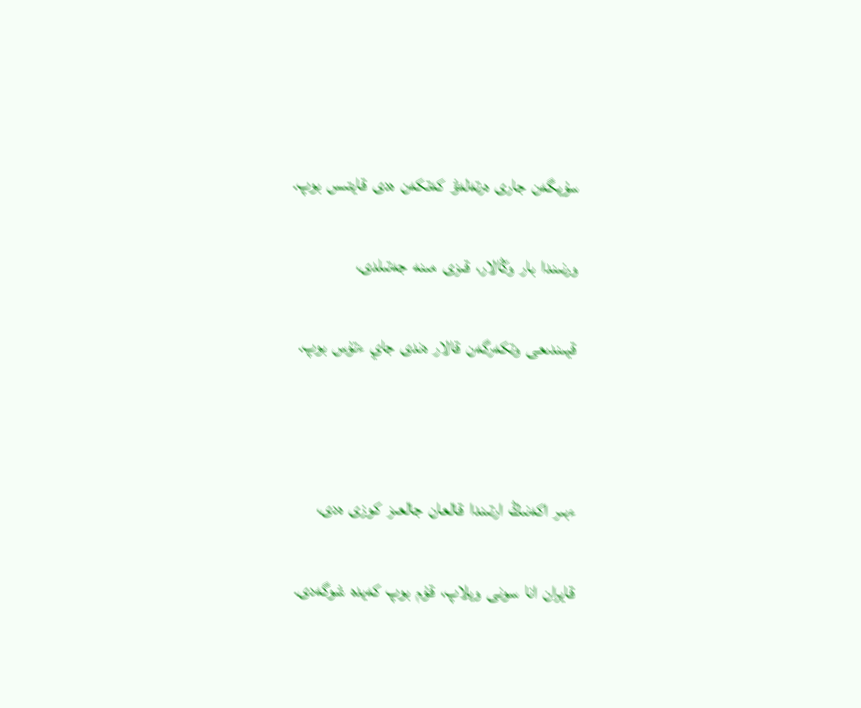سۇيگەن  جارى  ەرتەلەۋ  كەتكەن  ەدى  قايتىس  بوپ.

ورنىندا  بار  وڭالار،  قىزى  مىنە  جەتىلدى،

قيىندىعى  وتكەرگەن  قالار  ەندى  جاي  ءتۇس  بوپ.



ءبىر  اكەنىڭ  ارتىندا  قالعان  جالعىز  كوزى  ەدى،

قايران  انا  سونى  ويلاپ،  قۇم  بوپ  كەيدە  شوگەدى.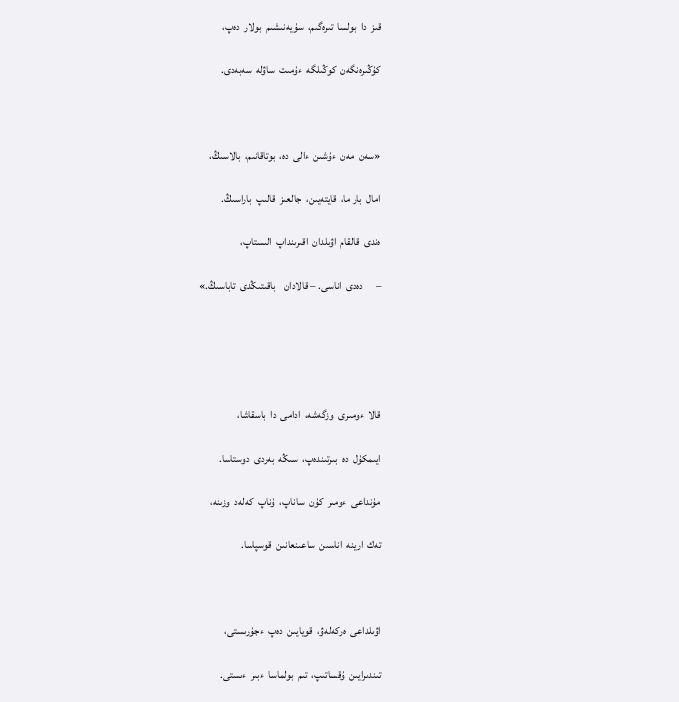قىز  دا  بولسا  تىرەگىم،  سۇيەنىشىم  بولار  دەپ،

كۇڭىرەنگەن  كوڭىلگە  ءۇمىت  ساۋلە  سەبەدى.



«سەن  مەن  ءۇشىن  ءالى  دە،  بوتاقانىم،  بالاسىڭ،

امال  بار ما،  قايتەيىن،  جالعىز  قالىپ  باراسىڭ.

ەندى  قالقام  اۋىلدان  اقىرىنداپ  الىستاپ،

–      دەدى  اناسى. – قالادان    باقىتىڭدى  تاباسىڭ.»





قالا  ءومىرى  وزگەشە،  ادامى  دا  باسقاشا،

ايىمكۇل  دە  بىرتىندەپ،  سىڭە  بەردى  دوستاسا.

مۇنداعى  ءومىر  كۇن  ساناپ،  ۇناپ  كەلەد  وزىنە،

تەك  ارينە  اناسىن  ساعىنعانىن  قوسپاسا.



اۋىلداعى  ەركەلەۋ،  قويايىن  دەپ  ءجۇرىستى،

تىندىرايىن  ۇقساتىپ،  تىم  بولماسا  ءبىر  ءىستى.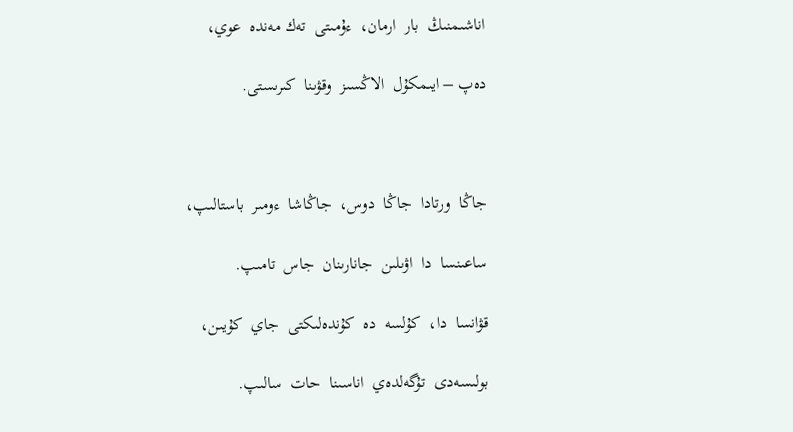اناشىمنىڭ  بار  ارمان،  ءۇمىتى  تەك مەندە  عوي،

دەپ – ايىمكۇل  الاڭسىز  وقۋىنا  كىرىستى.



جاڭا  ورتادا  جاڭا  دوس،  جاڭاشا  ءومىر  باستالىپ،

ساعىنسا  دا  اۋىلىن  جانارىنان  جاس  تامىپ.

قۋانسا  دا،  كۇلسە  دە  كۇندەلىكتى  جاي  كۇيىن،

بولىسەدى  تۇگەلدەي  اناسىنا  حات  سالىپ.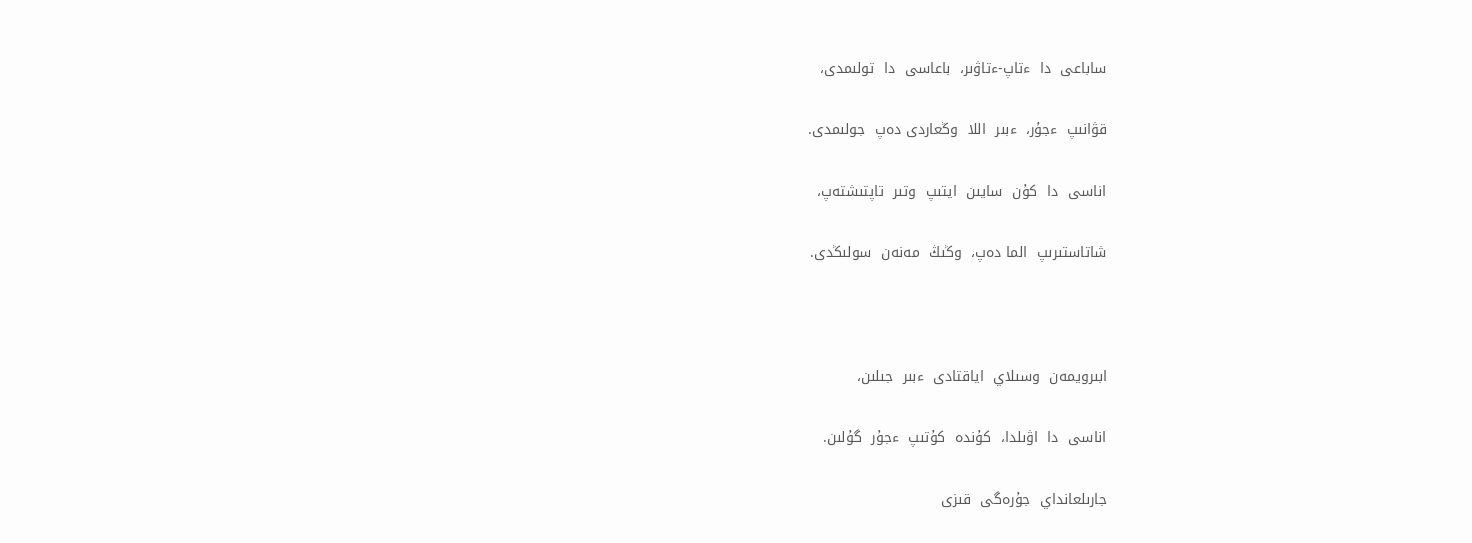ساباعى  دا  ءتاپ-ءتاۋىر،  باعاسى  دا  تولىمدى،

قۋانىپ  ءجۇر،  ءبىر  اللا  وڭعاردى دەپ  جولىمدى.

اناسى  دا  كۇن  سايىن  ايتىپ  وتىر  تاپتىشتەپ،

شاتاستىرىپ  الما دەپ،  وڭىڭ  مەنەن  سولىڭدى.



ابىرويمەن  وسىلاي  اياقتادى  ءبىر  جىلىن،

اناسى  دا  اۋىلدا،  كۇندە  كۇتىپ  ءجۇر  گۇلىن.

جارىلعانداي  جۇرەگى  قىزى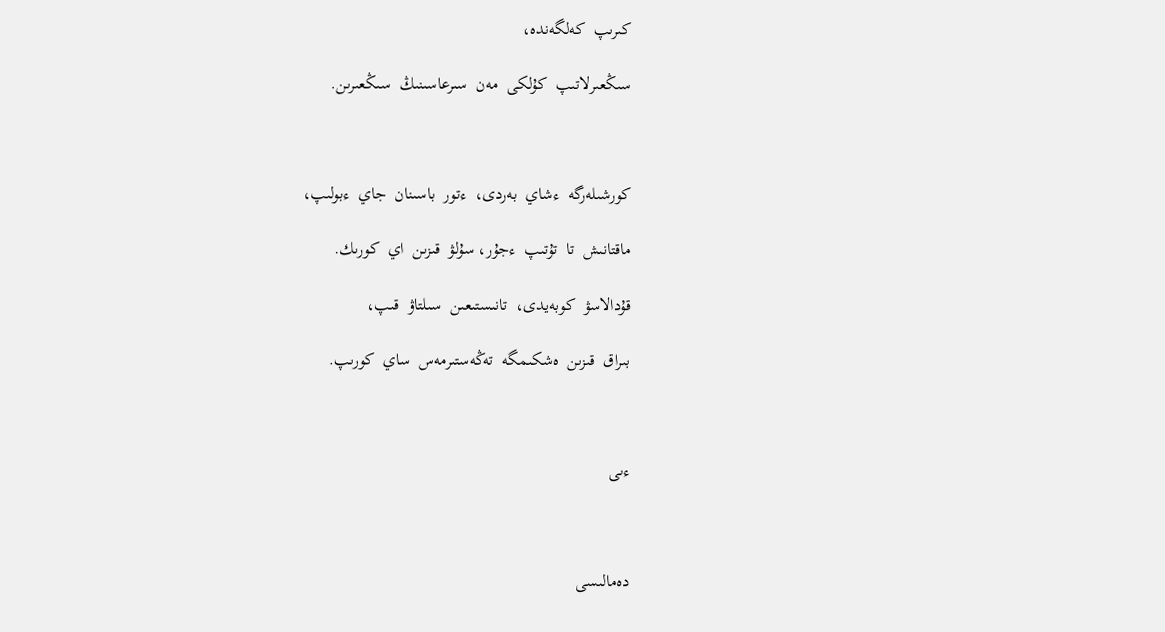كىرىپ  كەلگەندە،

سىڭعىرلاتىپ  كۇلكى  مەن  سىرعاسىنىڭ  سىڭعىرىن.



كورشىلەرگە  ءشاي  بەردى،  ءتور  باسىنان  جاي  ءبولىپ،

ماقتانىش  تا  تۇتىپ  ءجۇر، سۇلۋ  قىزىن  اي  كورىك.

قۇدالاسۋ  كوبەيدى،  تانىستىعىن  سىلتاۋ  قىپ،

بىراق  قىزىن  ەشكىمگە  تەڭەستىرمەس  ساي  كورىپ.



ءىى



دەمالىسى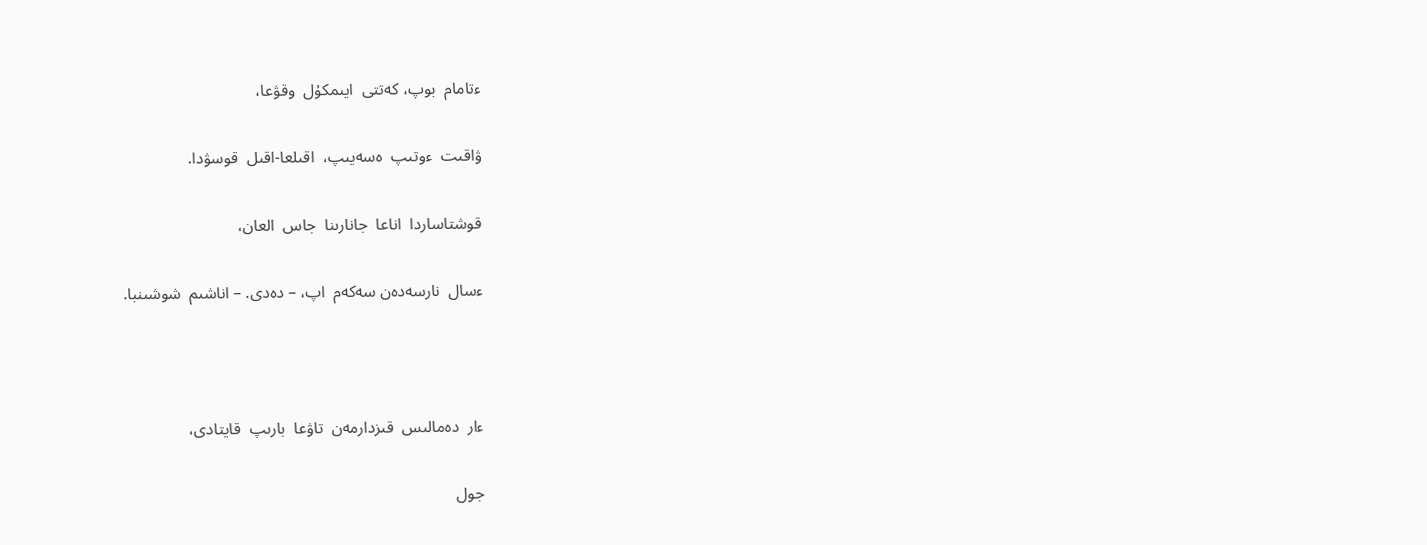ءتامام  بوپ، كەتتى  ايىمكۇل  وقۋعا،

ۋاقىت  ءوتىپ  ەسەيىپ،  اقىلعا-اقىل  قوسۋدا.

قوشتاساردا  اناعا  جانارىنا  جاس  العان،

ءسال  نارسەدەن سەكەم  اپ، – دەدى. – اناشىم  شوشىنبا.



ءار  دەمالىس  قىزدارمەن  تاۋعا  بارىپ  قايتادى،

جول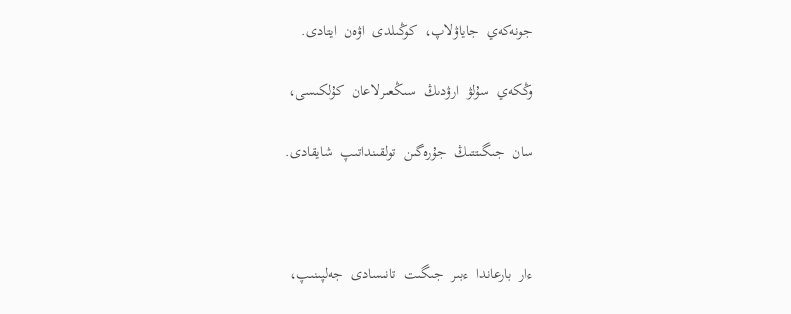جونەكەي  جاياۋلاپ،  كوڭىلدى  اۋەن  ايتادى.

وڭكەي  سۇلۋ  ارۋدىڭ  سىڭعىرلاعان  كۇلكىسى،

سان  جىگىتتىڭ  جۇرەگىن  تولقىنداتىپ  شايقادى.



ءار  بارعاندا  ءبىر  جىگىت  تانىسادى  جەلپىنىپ،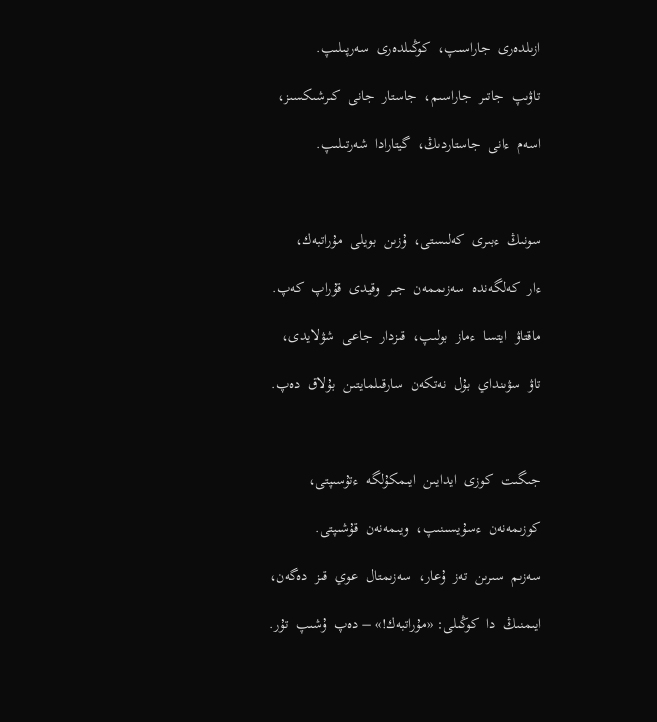ازىلدەرى  جاراسىپ،  كوڭىلدەرى  سەرپىلىپ.

تاۋىپ  جاتىر  جاراسىم،  جاستار  جانى  كىرشىكسىز،

اسەم  ءانى  جاستاردىڭ،  گيتارادا  شەرتىلىپ.



سونىڭ  ءبىرى  كەلىستى،  ۇزىن  بويلى  مۇراتبەك،

ءار  كەلگەندە  سەزىممەن  جىر  وقيدى  قۇراپ  كەپ.

ماقتاۋ  ايتسا  ءماز  بولىپ،  قىزدار  جاعى  شۋلايدى،

تاۋ  سۋىنداي  بۇل  نەتكەن  سارقىلمايتىن  بۇلاق  دەپ.



جىگىت  كوزى  ايدايىن  ايىمكۇلگە  ءتۇسىپتى،

كوزىمەنەن  ءسۇيسىنىپ،  ويىمەنەن  قۇشىپتى.

سەزىم  سىرىن  تەز  ۇعار،  سەزىمتال  عوي  قىز  دەگەن،

ايىمنىڭ  دا  كوڭىلى: «مۇراتبەك!» – دەپ  ۇشىپ  تۇر.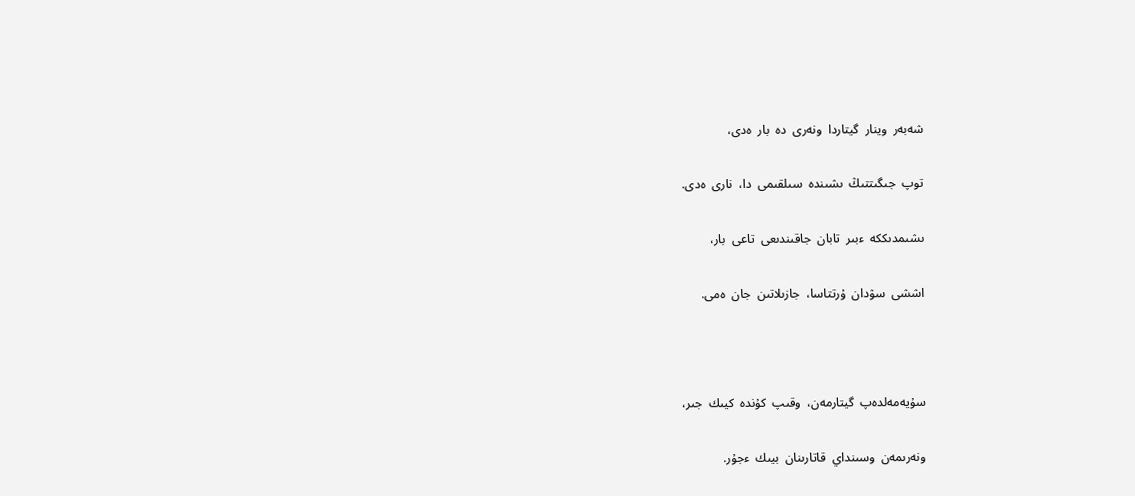شەبەر  وينار  گيتاردا  ونەرى  دە  بار  ەدى،

توپ  جىگىتتىڭ  ىشىندە  سىلقىمى  دا،  نارى  ەدى.

ىشىمدىككە  ءبىر  تابان  جاقىندىعى  تاعى  بار،

اششى  سۋدان  ۇرتتاسا،  جازىلاتىن  جان  ەمى.



سۇيەمەلدەپ  گيتارمەن،  وقىپ  كۇندە  كيىك  جىر،

ونەرىمەن  وسىنداي  قاتارىنان  بيىك  ءجۇر.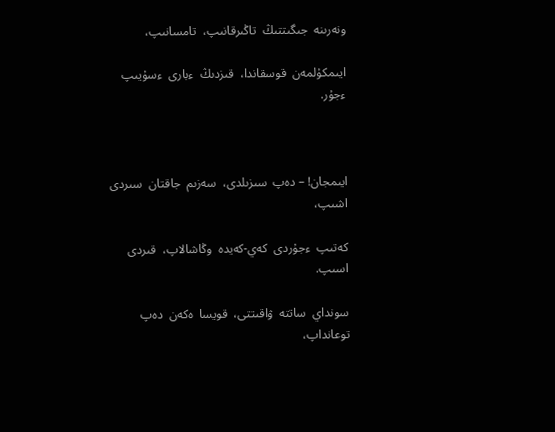ونەرىنە  جىگىتتىڭ  تاڭىرقانىپ،  تامسانىپ،

ايىمكۇلمەن  قوسقاندا،  قىزدىڭ  ءبارى  ءسۇيىپ  ءجۇر.



ايىمجان! – دەپ  سىزىلدى،  سەزىم  جاقتان  سىردى  اشىپ،

كەتىپ  ءجۇردى  كەي-كەيدە  وڭاشالاپ،  قىردى  اسىپ.

سونداي  ساتتە  ۋاقىتتى،  قويسا  ەكەن  دەپ  توعانداپ،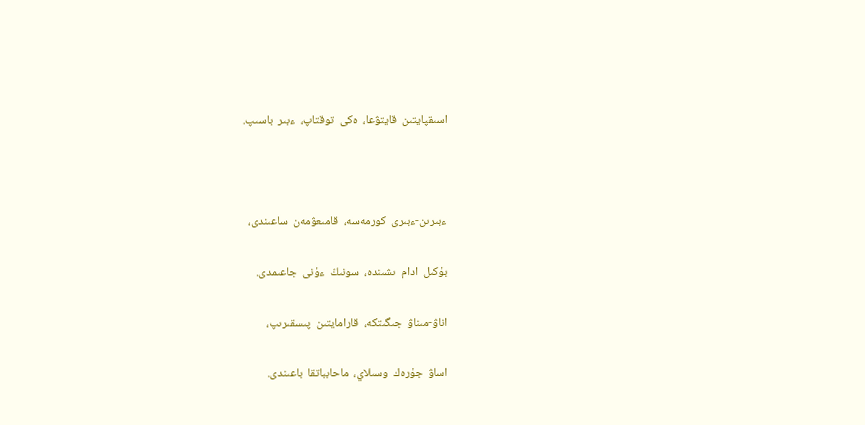اسىقپايتىن  قايتۋعا،  ەكى  توقتاپ،  ءبىر  باسىپ.



ءبىرىن-ءبىرى  كورمەسە،  قامىعۋمەن  ساعىندى،

بۇكىل  ادام  ىشىندە،  سونىڭ  ءۇنى  جاعىمدى.

اناۋ-مىناۋ  جىگىتكە،  قارامايتىن  پىسقىرىپ،

اساۋ  جۇرەك  وسىلاي،  ماحابباتقا  باعىندى.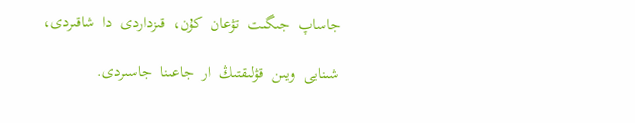جاساپ  جىگىت  تۋعان  كۇن،  قىزداردى  دا  شاقىردى،

شىنايى  ويىن  قۋلىقتىڭ  ار  جاعىنا  جاسىردى.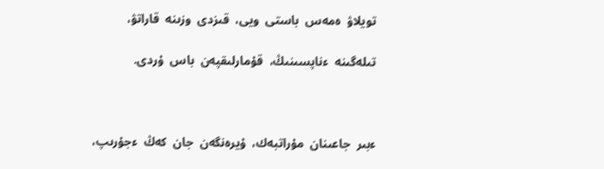تويلاۋ  ەمەس  باستى  ويى،  قىزدى  وزىنە  قاراتۋ،

تىلەگىنە  ءناپسىنىڭ،  قۇمارلىقپەن  باس  ۇردى.



ءبىر  جاعىنان  مۇراتبەك،  ۇيرەنگەن  جان  كەڭ  ءجۇرىپ،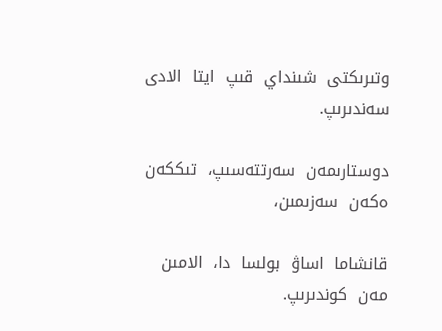وتىرىكتى  شىنداي  قىپ  ايتا  الادى  سەندىرىپ.

دوستارىمەن  سەرتتەسىپ،  تىككەن  ەكەن  سەزىمىن،

قانشاما  اساۋ  بولسا  دا،  الامىن  مەن  كوندىرىپ.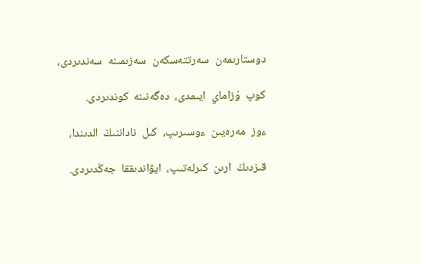دوستارىمەن  سەرتتەسكەن  سەزىمىنە  سەندىردى،

كوپ  ۇزاماي  ايىمدى،  دەگەنىنە  كوندىردى.

ءوز  مەرەيىن  ءوسىرىپ،  كىل  ناداننىڭ  الدىندا،

قىزدىڭ  ارىن  كىرلەتىپ،  ايۋاندىققا  جەڭدىردى.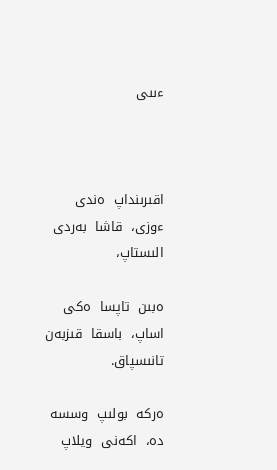ءىىى



اقىرىنداپ  ەندى  ءوزى،  قاشا  بەردى  الىستاپ،

ەبىن  تاپسا  ەكى  اساپ،  باسقا  قىزبەن  تانىسپاق.

ەركە  بولىپ  وسسە  دە،  اكەنى  ويلاپ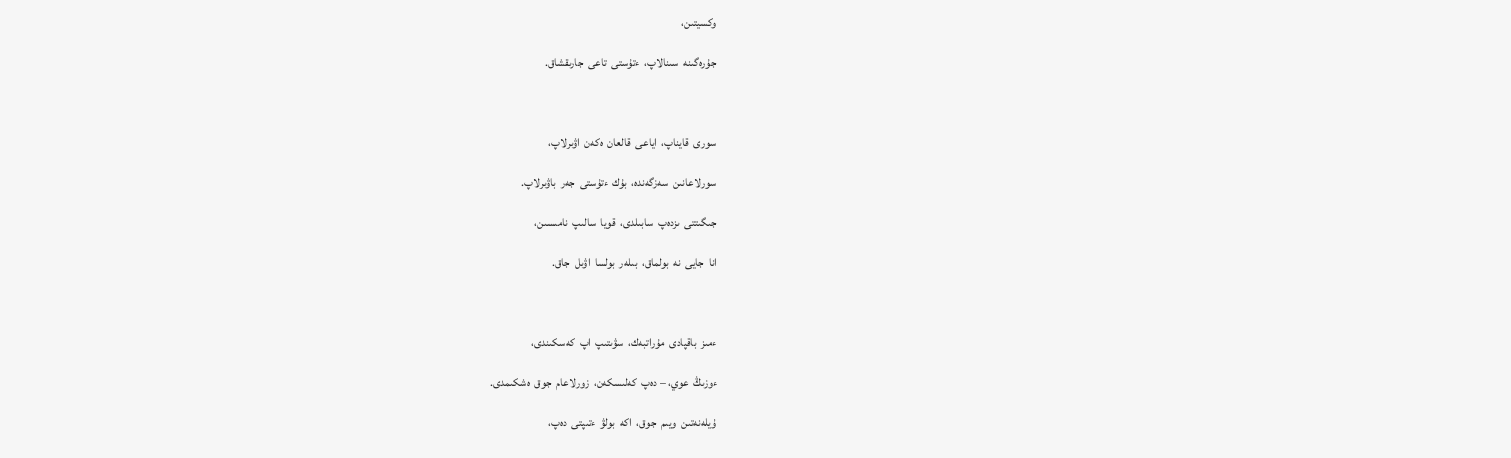وكسيتىن،

جۇرەگىنە  سىنالاپ،  ءتۇستى  تاعى  جارىقشاق.



سورى  قايناپ،  اياعى  قالعان  ەكەن  اۋىرلاپ،

سورلاعانىن  سەزگەندە،  بۇك  ءتۇستى  جەر  باۋىرلاپ.

جىگىتتى  ىزدەپ  سابىلدى،  قويا  سالىپ  نامىسىن،

انا  جايى  نە  بولماق،  بىلەر  بولسا  اۋىل  جاق.



ءمىز  باقپادى  مۇراتبەك،  سۋىتىپ  اپ  كەسكىندى،

ءوزىڭ  عوي، – دەپ  كەلىسكەن،  زورلاعام  جوق  ەشكىمدى.

ۇيلەنەتىن  ويىم  جوق،  اكە  بولۋ  ءتىپتى  دەپ،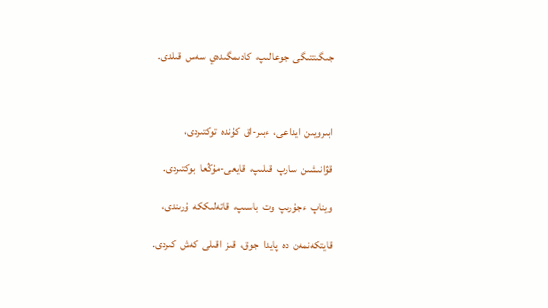جىگىتتىگى  جوعالىپ،  كادىمگىدەي  سەس  قىلدى.



ابىرويىن  ايداعى،  ءبىر-اق  كۇندە  توكتىردى،

قۋانىشىن  سارپ  قىلىپ،  قايعى-مۇڭعا  بوكتىردى.

ويناپ  ءجۇرىپ  وت  باسىپ،  قاتەلىككە  ۇرىندى،

قايتكەنمەن  دە  پايدا  جوق،  قىز  اقىلى  كەش  كىردى.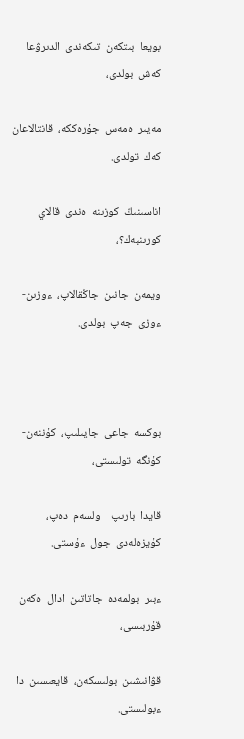بويعا  بىتكەن  تىكەندى  الدىرۋعا  كەش  بولدى،

مەيىر  ەمەس  جۇرەككە،  قانتالاعان  كەك  تولدى.

اناسىنىڭ  كوزىنە  ەندى  قالاي  كورىنبەك؟،

ويمەن  جانىن  جاڭقالاپ،  ءوزىن-ءوزى  جەپ  بولدى.



بوكسە  جاعى  جايىلىپ،  كۇننەن-كۇنگە  تولىستى،

قايدا  بارىپ    ولسەم  دەپ،  كۇيزەلەدى  جول  ءۇستى.

ءبىر  بولمەدە  جاتاتىن  ادال  ەكەن  قۇربىسى،

قۋانىشىن  بولىسكەن،  قايعىسىن  دا  ءبولىستى.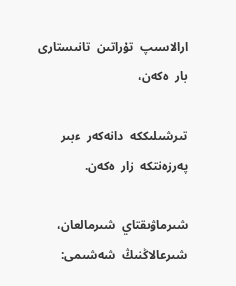ارالاسىپ  تۇراتىن  تانىستارى  بار  ەكەن،

تىرشىلىككە  دانەكەر  ءبىر  پەرزەنتكە  زار  ەكەن.

شىرماۋىقتاي  شىرمالعان،  شىرعالاڭنىڭ  شەشىمى: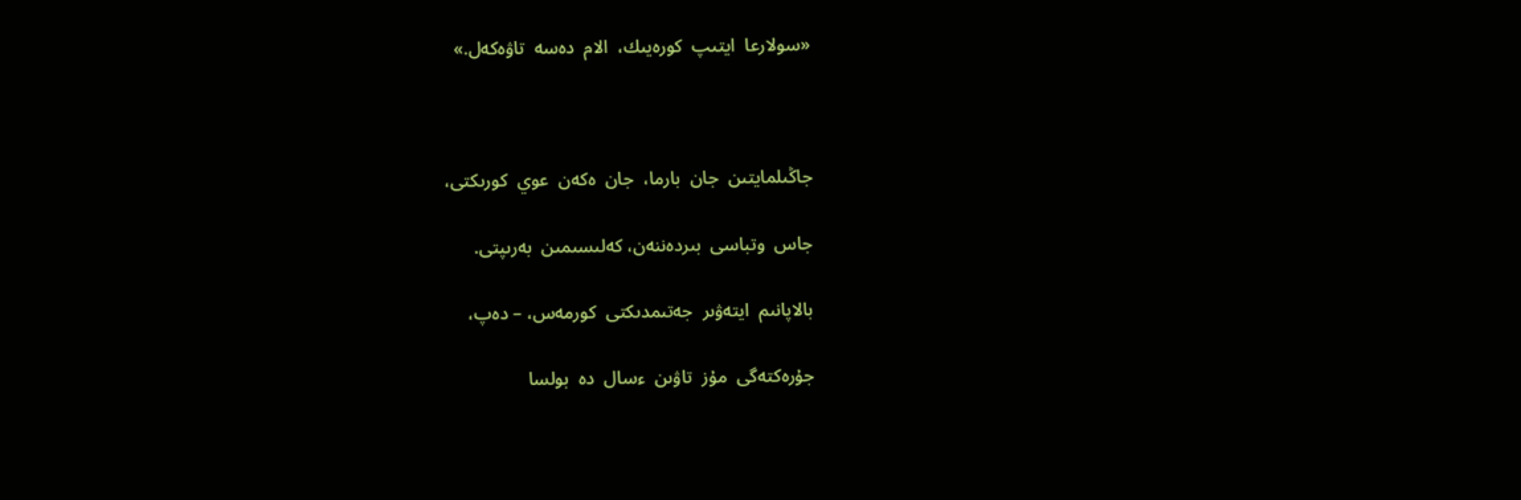«سولارعا  ايتىپ  كورەيىك،  الام  دەسە  تاۋەكەل.»



جاڭىلمايتىن  جان  بارما،  جان  ەكەن  عوي  كورىكتى،

جاس  وتباسى  بىردەننەن، كەلىسىمىن  بەرىپتى.

بالاپانىم  ايتەۋىر  جەتىمدىكتى  كورمەس، – دەپ،

جۇرەكتەگى  مۇز  تاۋىن  ءسال  دە  بولسا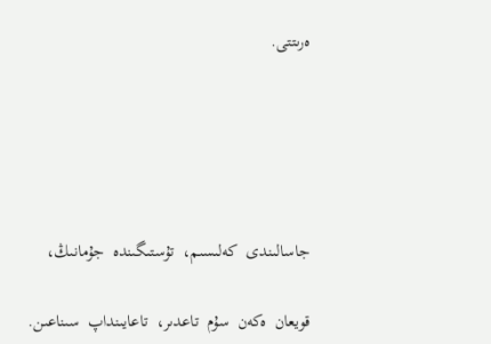ەرىتتى.





جاسالىندى  كەلىسىم،  تۇستىگىندە  جۇمانىڭ،

قويعان  ەكەن  سۇم  تاعدىر،  تاعايىنداپ  سىناعىن.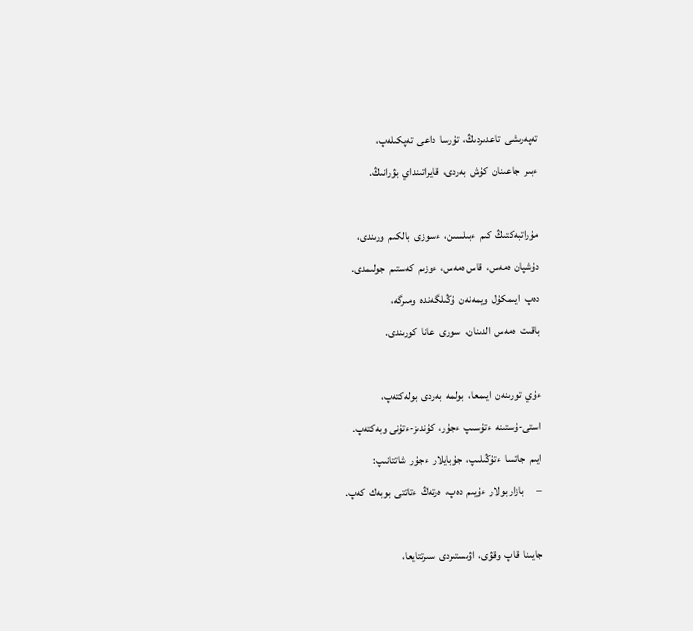تەپەرىشى  تاعدىردىڭ،  تۇرسا  داعى  تەپكىلەپ،

ءبىر  جاعىنان  كۇش  بەردى،  قايراتىنداي  بۋرانىڭ.



مۇراتبەكتىڭ  كىم  ءبىلسىن،  ءسوزى  بالكىم  ورىندى،

دۇشپان  ەمەس،  قاس ەمەس،  ءوزىم  كەستىم  جولىمدى.

دەپ  ايىمكۇل  ويمەنەن  ۇڭىلگەندە  ومىرگە،

باقىت  ەمەس  الدىنان،  سورى  عانا  كورىندى.



ءۇي  تورىنەن  ايىمعا،  بولمە  بەردى  بولەكتەپ،

استى-ۇستىنە  ءتۇسىپ  ءجۇر،  كۇندىز-ءتۇنى وبەكتەپ.

ايىم  جاتسا  ءتۇڭىلىپ،  جۇبايلار  ءجۇر  شاتتانىپ:

–      بازار بولار  ءۇيىم  دەپ،  ەرتەڭ  ءتاتتى  بوبەك  كەپ.



جايىنا  قاپ  وقۋى،  اۋىستىردى  سىرتتايعا،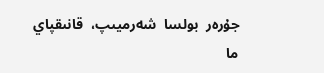جۇرەر  بولسا  شەرميىپ،  قانىقپاي  ما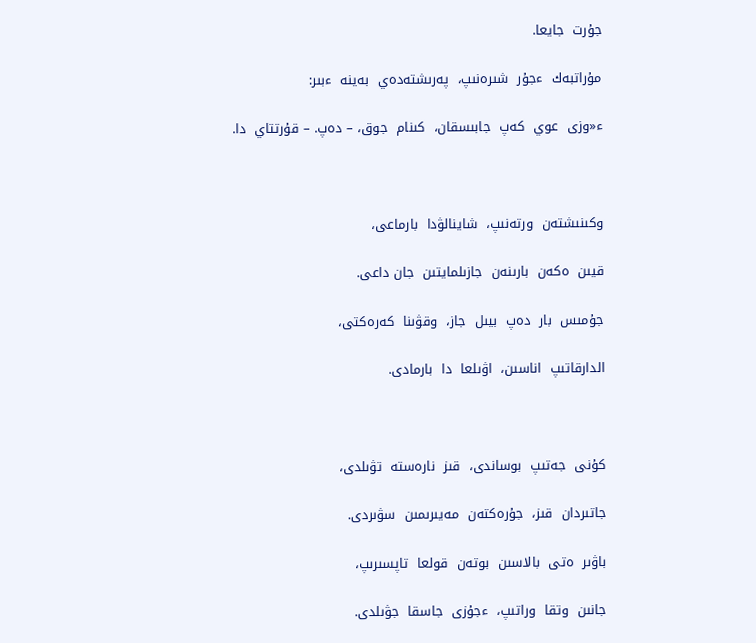جۇرت  جايعا.

مۇراتبەك  ءجۇر  شىرەنىپ،  پەرىشتەدەي  بەينە  ءبىر:

ء«وزى  عوي  كەپ  جابىسقان،  كىنام  جوق، – دەپ. – قۇرتتاي  دا.



وكىنىشتەن  ورتەنىپ،  شاينالۋدا  بارماعى،

قيىن  ەكەن  بارىنەن  جازىلمايتىن  جان داعى.

جۇمىس  بار  دەپ  بيىل  جاز،  وقۋىنا  كەرەكتى،

الدارقاتىپ  اناسىن،  اۋىلعا  دا  بارمادى.



كۇنى  جەتىپ  بوساندى،  قىز  نارەستە  تۋىلدى،

جاتىردان  قىز،  جۇرەكتەن  مەيىرىمىن  سۋىردى.

باۋىر  ەتى  بالاسىن  بوتەن  قولعا  تاپسىرىپ،

جانىن  وتقا  وراتىپ،  ءجۇزى  جاسقا  جۋىلدى.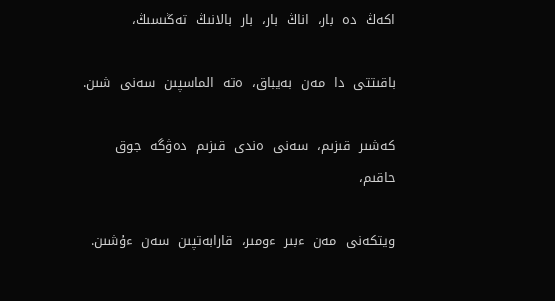اكەڭ  دە  بار،  اناڭ  بار،  بار  بالانىڭ  تەڭىسىڭ،

باقىتتى  دا  مەن  بەيباق،  ەتە  الماسپىن  سەنى  شىن.

كەشىر  قىزىم،  سەنى  ەندى  قىزىم  دەۋگە  جوق  حاقىم،

ويتكەنى  مەن  ءبىر  ءومىر،  قارابەتپىن  سەن  ءۇشىن.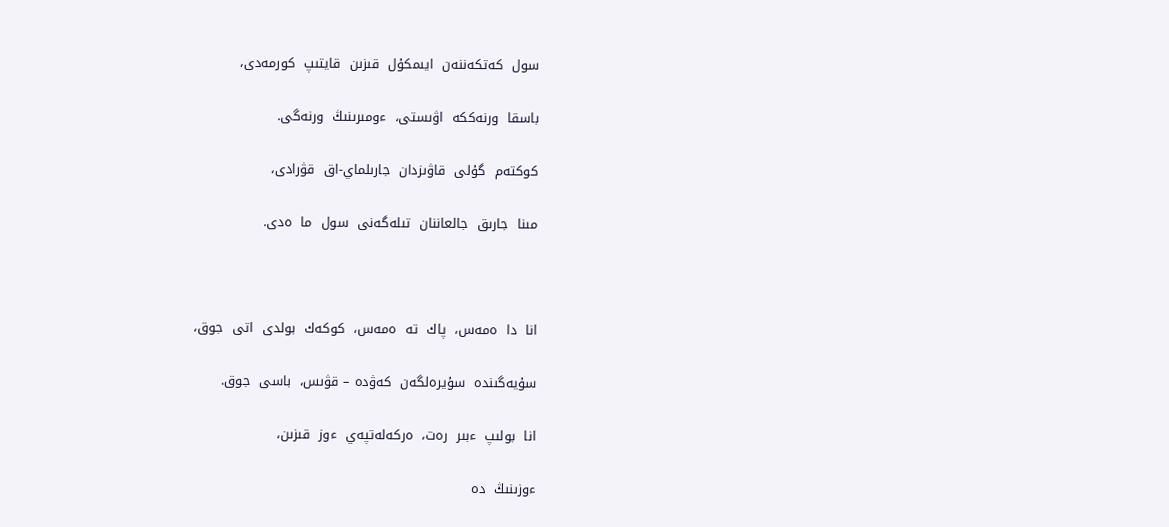سول  كەتكەننەن  ايىمكۇل  قىزىن  قايتىپ  كورمەدى،

باسقا  ورنەككە  اۋىستى،  ءومىرىنىڭ  ورنەگى.

كوكتەم  گۇلى  قاۋىزدان  جارىلماي-اق  قۋرادى،

مىنا  جارىق  جالعاننان  تىلەگەنى  سول  ما  ەدى.



انا  دا  ەمەس،  پاك  تە  ەمەس،  كوكەك  بولدى  اتى  جوق،

سۇيەگىندە  سۇيرەلگەن  كەۋدە – قۋىس،  باسى  جوق.

انا  بولىپ  ءبىر  رەت،  ەركەلەتپەي  ءوز  قىزىن،

ءوزىنىڭ  دە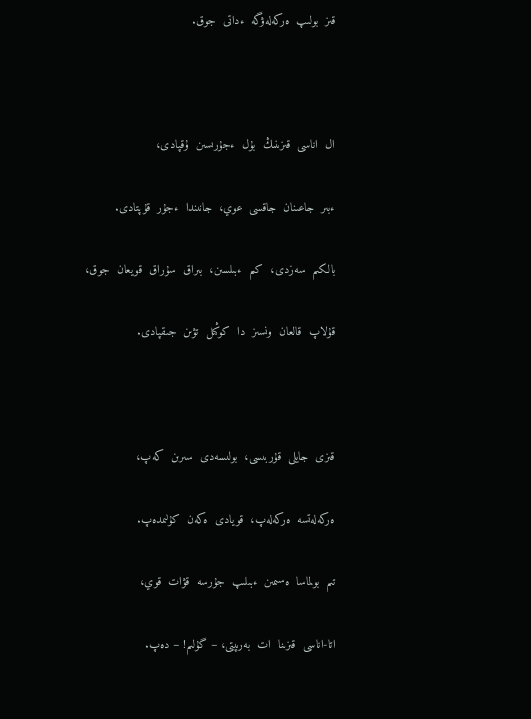قىز  بولىپ  ەركەلەۋگە  ءداتى  جوق.



ال  اناسى  قىزىنىڭ  بۇل  ءجۇرىسىن  ۇقپادى،

ءبىر  جاعىنان  جاقسى  عوي،  جانىندا  ءجۇر  قۇپتادى.

بالكىم  سەزدى،  كىم  ءبىلسىن،  بىراق  سۇراق  قويعان  جوق،

قۇلاپ  قالعان  ونسىز  دا  كوڭىل  تۋىن  جىقپادى.



قىزى  جايلى  قۇربىسى،  بولىسەدى  سىرىن  كەپ،

ەركەلەتسە  ەركەلەپ،  قويادى  ەكەن  كۇلىمدەپ.

تىم  بولماسا  ەسىمىن  ءبىلىپ  جۇرسە  قۋات  قوي،

اتا-اناسى  قىزىنا  ات  بەرىپتى، – گۇلىم! – دەپ.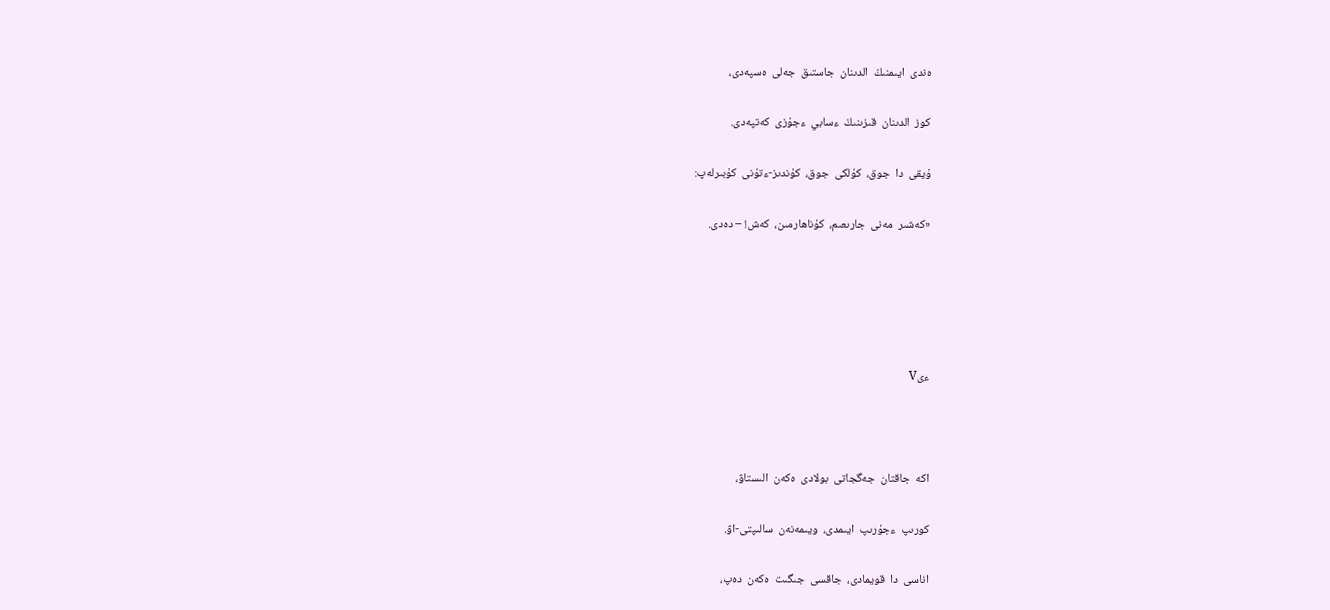ەندى  ايىمنىڭ  الدىنان  جاستىق  جەلى  ەسپەدى،

كوز  الدىنان  قىزىنىڭ  ءسابي  ءجۇزى  كەتپەدى.

ۇيقى  دا  جوق،  كۇلكى  جوق،  كۇندىز-ءتۇنى  كۇبىرلەپ:

«كەشىر  مەنى  جارىعىم،  كۇناھارمىن،  كەش! – دەدى.





ءىV



اكە  جاقتان  جەگجاتى  بولادى  ەكەن  الىستاۋ،

كورىپ  ءجۇرىپ  ايىمدى،  ويىمەنەن  سالىپتى-اۋ.

اناسى  دا  قويمادى،  جاقسى  جىگىت  ەكەن  دەپ،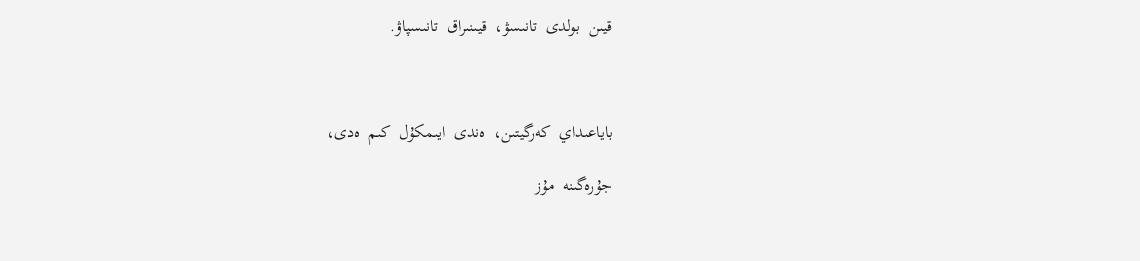قيىن  بولدى  تانىسۋ،  قيىنىراق  تانىسپاۋ.



باياعىداي  كەرگيتىن،  ەندى  ايىمكۇل  كىم  ەدى،

جۇرەگىنە  مۇز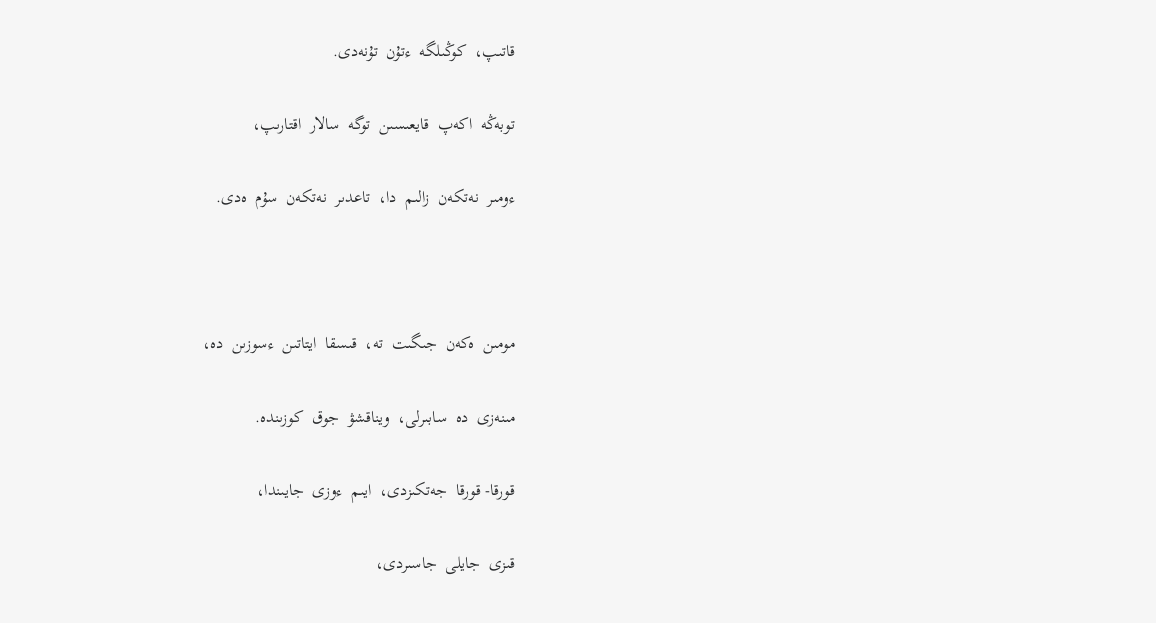قاتىپ،  كوڭىلگە  ءتۇن  تۇنەدى.

توبەڭە  اكەپ  قايعىسىن  توگە  سالار  اقتارىپ،

ءومىر  نەتكەن  زالىم  دا،  تاعدىر  نەتكەن  سۇم  ەدى.



مومىن  ەكەن  جىگىت  تە،  قىسقا  ايتاتىن  ءسوزىن  دە،

مىنەزى  دە  سابىرلى،  ويناقشۋ  جوق  كوزىندە.

قورقا- قورقا  جەتكىزدى،  ايىم  ءوزى  جايىندا،

قىزى  جايلى  جاسىردى،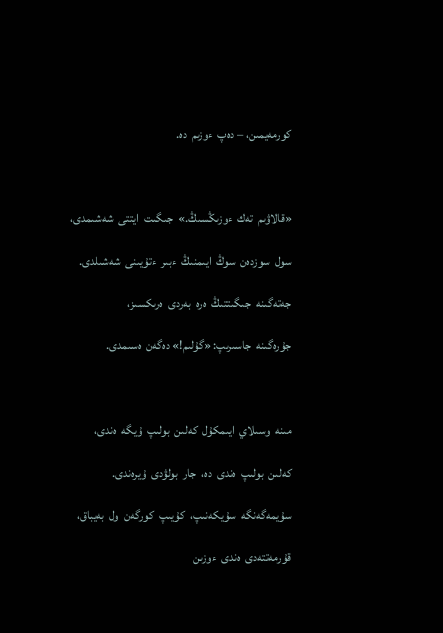كورمەيمىن، – دەپ  ءوزىم  دە.



«قالاۋىم  تەك  ءوزىڭسىڭ.»  جىگىت  ايتتى  شەشىمدى،

سول  سوزدەن  سوڭ  ايىمنىڭ  ءبىر  ءتۇيىنى  شەشىلدى.

جەتەگىنە  جىگىتتىڭ  ەرە  بەردى  ەرىكسىز،

جۇرەگىنە  جاسىرىپ: «گۇلىم!» دەگەن  ەسىمدى.



مىنە  وسىلاي  ايىمكۇل  كەلىن  بولىپ  ۇيگە  ەندى،

كەلىن  بولىپ  ەندى  دە،  جار  بولۋدى  ۇيرەندى.

سۇيمەگەنگە  سۇيكەنىپ،  كۇيىپ  كورگەن  ول  بەيباق،

قۇرمەتتەدى  ەندى  ءوزىن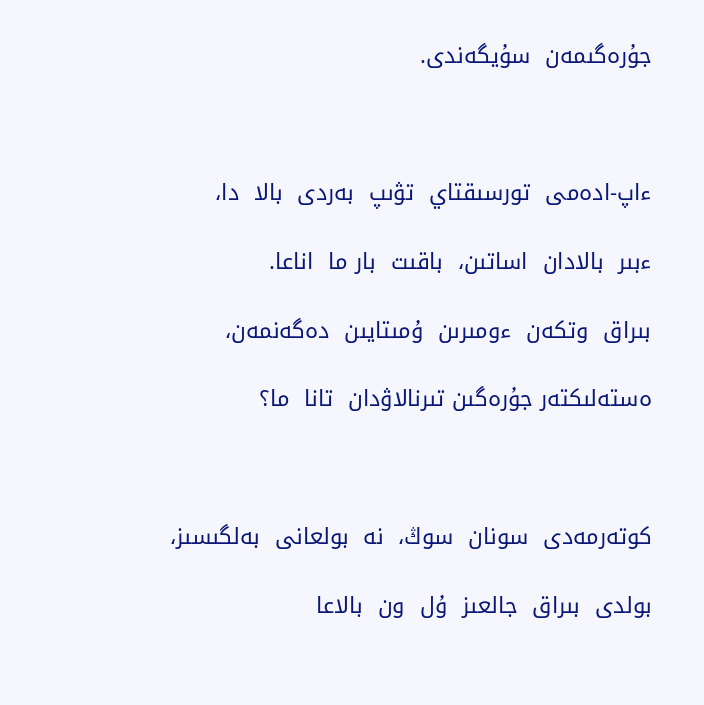جۇرەگىمەن  سۇيگەندى.



ءاپ-ادەمى  تورسىقتاي  تۋىپ  بەردى  بالا  دا،

ءبىر  بالادان  اساتىن،  باقىت  بار ما  اناعا.

بىراق  وتكەن  ءومىرىن  ۇمىتايىن  دەگەنمەن،

ەستەلىكتەر جۇرەگىن تىرنالاۋدان  تانا  ما؟



كوتەرمەدى  سونان  سوڭ،  نە  بولعانى  بەلگىسىز،

بولدى  بىراق  جالعىز  ۇل  ون  بالاعا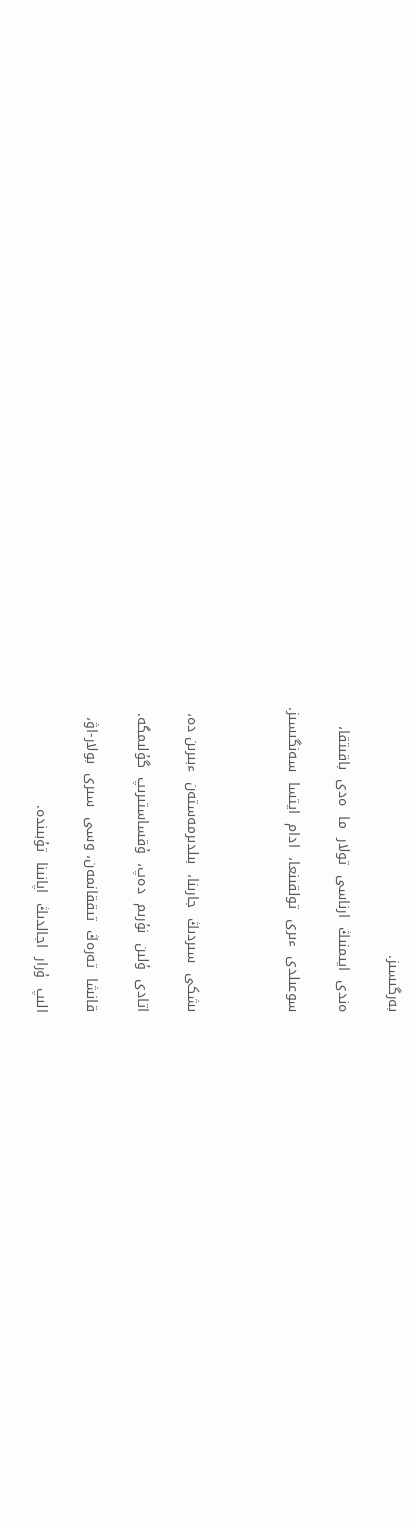بەرگىسىز.

ەندى  ايىمنىڭ  ارناسى  تولار  ما  ەدى  باقىتقا،

سوعىلدى  ءىرى  تولقىنعا،  ادام  ايتسا  سەنگىسىز.



ىشكى  سىردىڭ  جارىنا،  بىلدىرمەستەن  ءبىرىن دە،

اتادى  ۇلىن  نۇرىم  دەپ،  ۇقساستىرىپ  گۇلىمگە.

قانشا  تەرەڭ  تىققانمەن، وسى  سىرى  بولار-اۋ،

الىپ  ۇرار  اجالدىڭ  اپانىنا  تۇبىندە.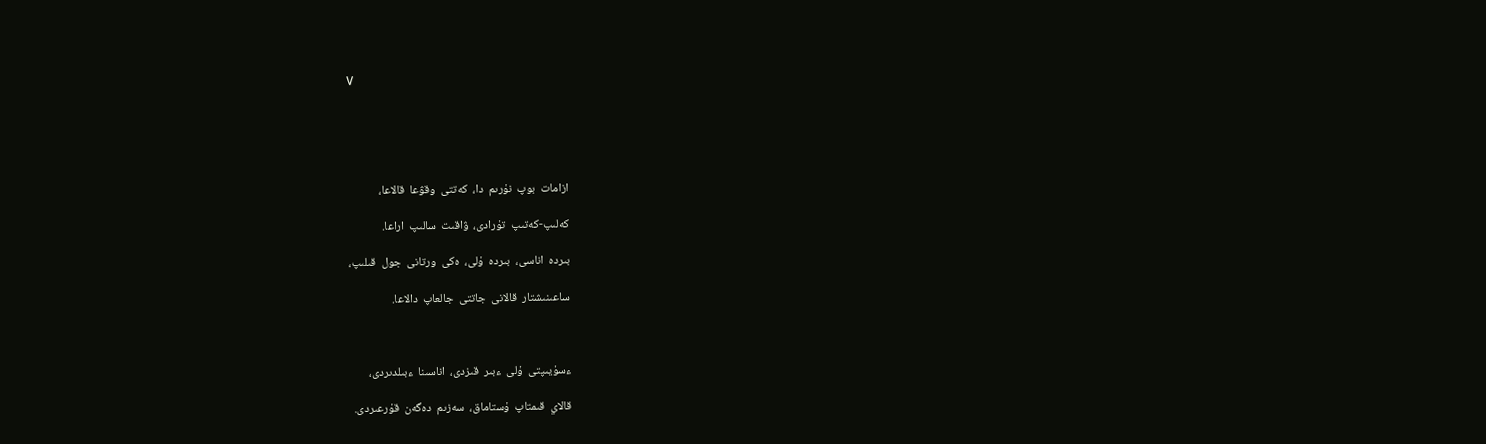V





ازامات  بوپ  نۇرىم  دا،  كەتتى  وقۋعا  قالاعا،

كەلىپ-كەتىپ  تۇرادى،  ۋاقىت  سالىپ  اراعا.

بىردە  اناسى،  بىردە  ۇلى،  ەكى  ورتانى  جول  قىلىپ،

ساعىنىشتار  قالانى  جاتتى  جالعاپ  دالاعا.



ءسۇيىپتى  ۇلى  ءبىر  قىزدى،  اناسىنا  ءبىلدىردى،

قالاي  قىمتاپ  ۇستاماق،  سەزىم  دەگەن  قۇرعىردى.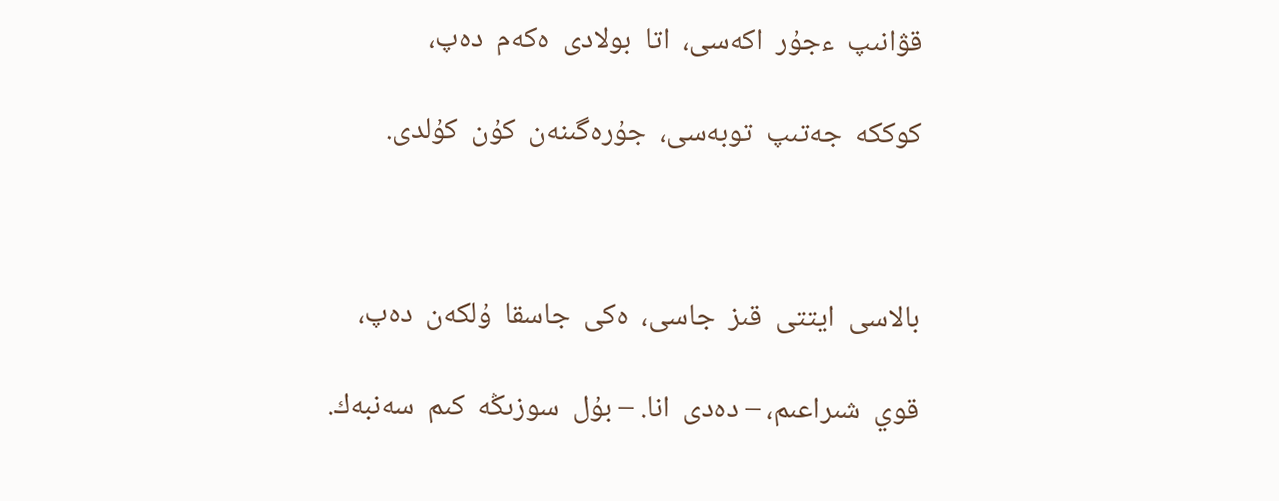قۋانىپ  ءجۇر  اكەسى،  اتا  بولادى  ەكەم  دەپ،

كوككە  جەتىپ  توبەسى،  جۇرەگىنەن  كۇن  كۇلدى.



بالاسى  ايتتى  قىز  جاسى،  ەكى  جاسقا  ۇلكەن  دەپ،

قوي  شىراعىم، – دەدى  انا. – بۇل  سوزىڭە  كىم  سەنبەك.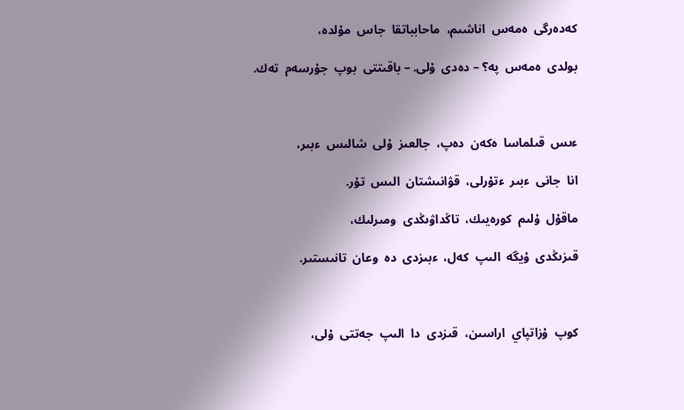كەدەرگى  ەمەس  اناشىم،  ماحابباتقا  جاس  مۇلدە،

بولدى  ەمەس  پە؟ – دەدى  ۇلى. – باقىتتى  بوپ  جۇرسەم  تەك.



ءىس  قىلماسا  ەكەن  دەپ،  جالعىز  ۇلى  شالىس  ءبىر،

انا  جانى  ءبىر  ءتۇرلى،  قۋانىشتان  الىس  تۇر.

ماقۇل  ۇلىم  كورەيىك،  تاڭداۋىڭدى  ومىرلىك،

قىزىڭدى  ۇيگە  الىپ  كەل،  ءبىزدى  دە  وعان  تانىستىر.



كوپ  ۇزاتپاي  اراسىن،  قىزدى  دا  الىپ  جەتتى  ۇلى،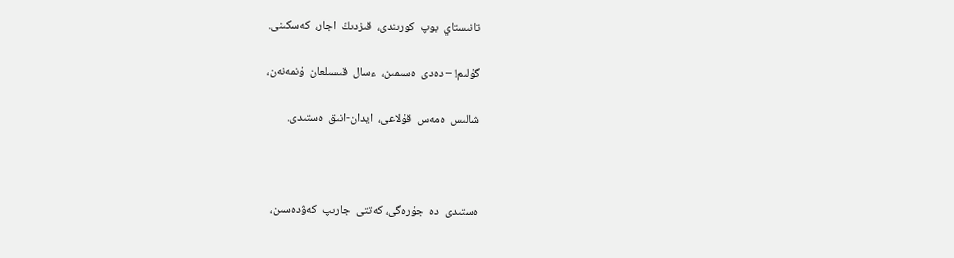تانىستاي  بوپ  كورىندى،  قىزدىڭ  اجار،  كەسكىنى.

گۇلىم! – دەدى  ەسىمىن،  ءسال  قىسىلعان  ۇنمەنەن،

شالىس  ەمەس  قۇلاعى،  ايدان-انىق  ەستىدى.



ەستىدى  دە  جۇرەگى، كەتتى  جارىپ  كەۋدەسىن،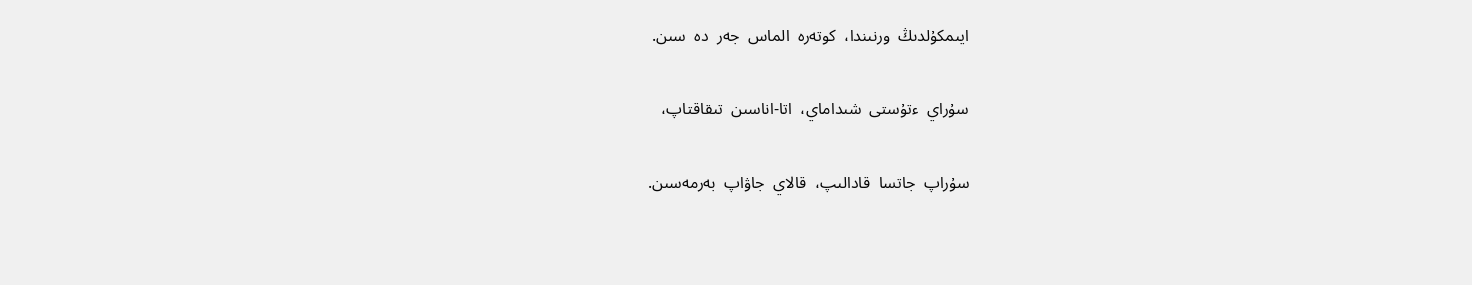ايىمكۇلدىڭ  ورنىندا،  كوتەرە  الماس  جەر  دە  سىن.

سۇراي  ءتۇستى  شىداماي،  اتا-اناسىن  تىقاقتاپ،

سۇراپ  جاتسا  قادالىپ،  قالاي  جاۋاپ  بەرمەسىن.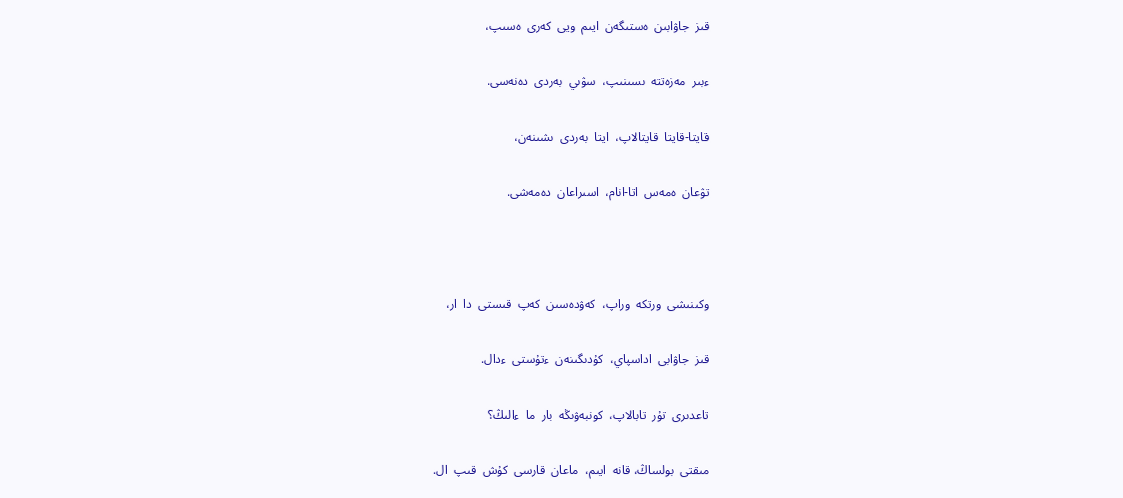قىز  جاۋابىن  ەستىگەن  ايىم  ويى  كەرى  ەسىپ،

ءبىر  مەزەتتە  ىسىنىپ،  سۋىي  بەردى  دەنەسى.

قايتا-قايتا  قايتالاپ،  ايتا  بەردى  ىشىنەن،

تۋعان  ەمەس  اتا-انام،  اسىراعان  دەمەشى.



وكىنىشى  ورتكە  وراپ،  كەۋدەسىن  كەپ  قىستى  دا  ار،

قىز  جاۋابى  اداسپاي،  كۇدىگىنەن  ءتۇستى  ءدال.

تاعدىرى  تۇر  تابالاپ،  كونبەۋىڭە  بار  ما  ءالىڭ؟

مىقتى  بولساڭ، قانە  ايىم،  ماعان  قارسى  كۇش  قىپ  ال.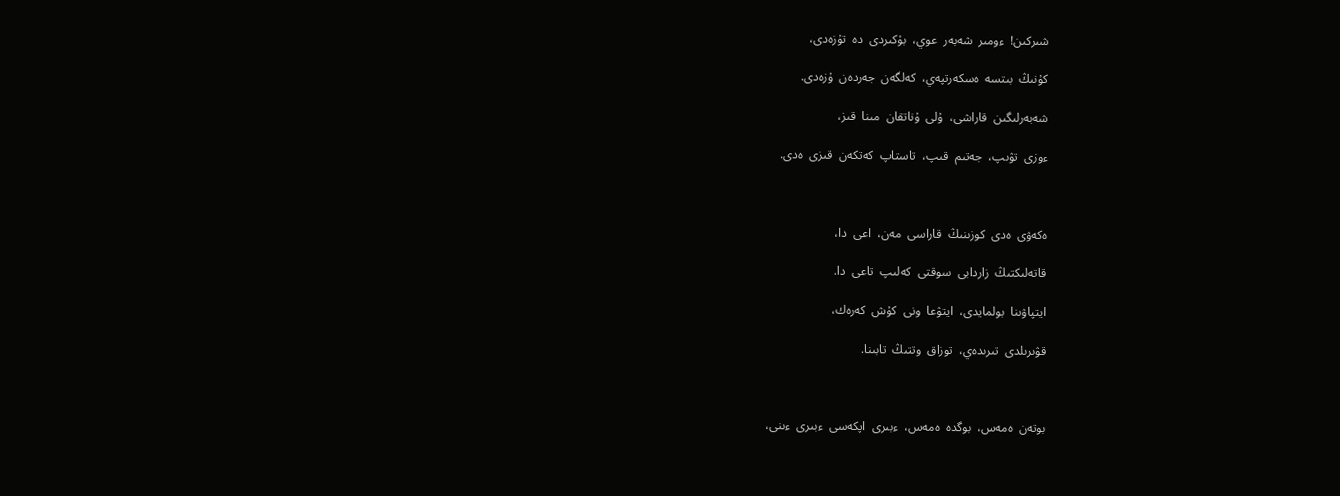شىركىن!  ءومىر  شەبەر  عوي،  بۇكىردى  دە  تۇزەدى،

كۇنىڭ  بىتسە  ەسكەرتپەي،  كەلگەن  جەردەن  ۇزەدى.

شەبەرلىگىن  قاراشى،  ۇلى  ۇناتقان  مىنا  قىز،

ءوزى  تۋىپ،  جەتىم  قىپ،  تاستاپ  كەتكەن  قىزى  ەدى.



ەكەۋى  ەدى  كوزىنىڭ  قاراسى  مەن،  اعى  دا،

قاتەلىكتىڭ  زاردابى  سوقتى  كەلىپ  تاعى  دا.

ايتپاۋىنا  بولمايدى،  ايتۋعا  ونى  كۇش  كەرەك،

قۋىرىلدى  تىرىدەي،  توزاق  وتتىڭ  تابىنا.



بوتەن  ەمەس،  بوگدە  ەمەس،  ءبىرى  اپكەسى  ءبىرى  ءىنى،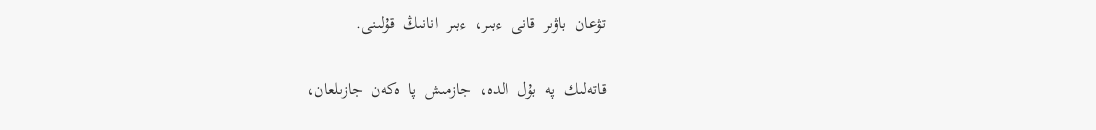تۋعان  باۋىر  قانى  ءبىر،  ءبىر  انانىڭ  قۇلىنى.

قاتەلىك  پە  بۇل  الدە،  جازمىش  پا  ەكەن  جازىلعان،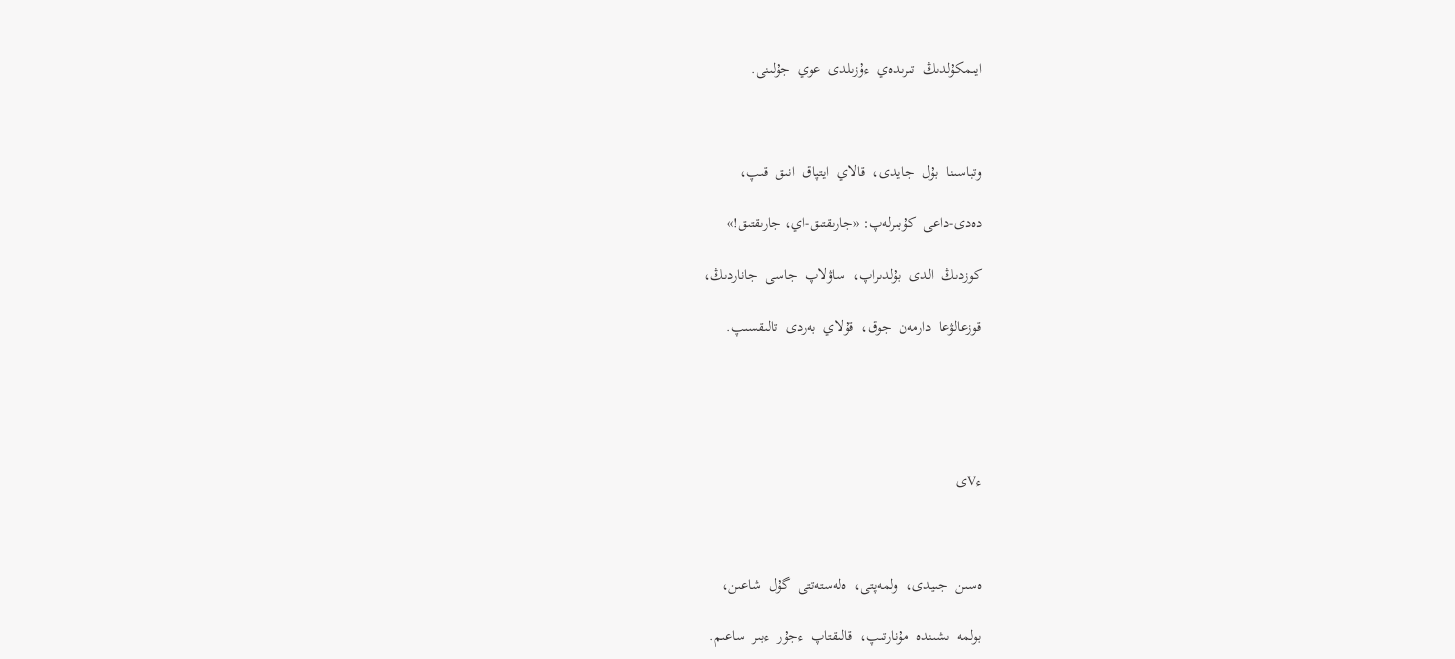ايىمكۇلدىڭ  تىرىدەي  ءۇزىلدى  عوي  جۇلىنى.



وتباسىنا  بۇل  جايدى،  قالاي  ايتپاق  انىق  قىپ،

دەدى-داعى  كۇبىرلەپ: «جارىقتىق-اي، جارىقتىق!»

كوزدىڭ  الدى  بۇلدىراپ،  ساۋلاپ  جاسى  جاناردىڭ،

قوزعالۋعا  دارمەن  جوق،  قۇلاي  بەردى  تالىقسىپ.





ءVى



ەسىن  جىيدى،  ولمەپتى،  ەلەستەتتى  گۇل  شاعىن،

بولمە  ىشىندە  مۇنارتىپ،  قالىقتاپ  ءجۇر  ءبىر  ساعىم.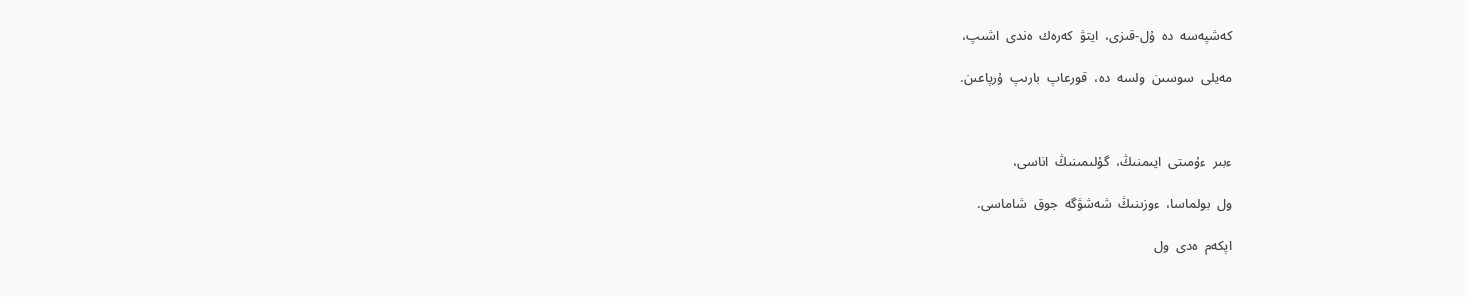كەشپەسە  دە  ۇل-قىزى،  ايتۋ  كەرەك  ەندى  اشىپ،

مەيلى  سوسىن  ولسە  دە،  قورعاپ  بارىپ  ۇرپاعىن.



ءبىر  ءۇمىتى  ايىمنىڭ،  گۇلىمىنىڭ  اناسى،

ول  بولماسا،  ءوزىنىڭ  شەشۋگە  جوق  شاماسى.

اپكەم  ەدى  ول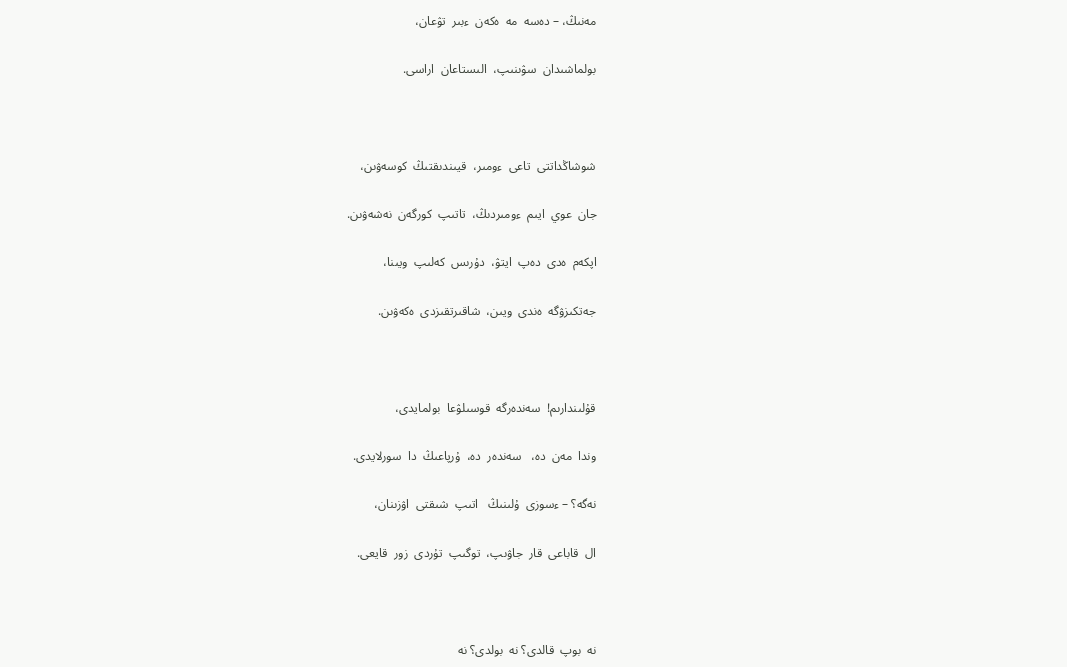مەنىڭ، – دەسە  مە  ەكەن  ءبىر  تۋعان،

بولماشىدان  سۋىنىپ،  الىستاعان  اراسى.



شوشاڭداتتى  تاعى  ءومىر،  قيىندىقتىڭ  كوسەۋىن،

جان  عوي  ايىم  ءومىردىڭ،  تاتىپ  كورگەن  نەشەۋىن.

اپكەم  ەدى  دەپ  ايتۋ،  دۇرىس  كەلىپ  ويىنا،

جەتكىزۋگە  ەندى  ويىن،  شاقىرتقىزدى  ەكەۋىن.



قۇلىندارىم!  سەندەرگە  قوسىلۋعا  بولمايدى،

وندا  مەن  دە،   سەندەر  دە،  ۇرپاعىڭ  دا  سورلايدى.

نەگە؟ – ءسوزى  ۇلىنىڭ   اتىپ  شىقتى  اۋزىنان،

ال  قاباعى  قار  جاۋىپ،  توگىپ  تۇردى  زور  قايعى.



نە  بوپ  قالدى؟ نە  بولدى؟ نە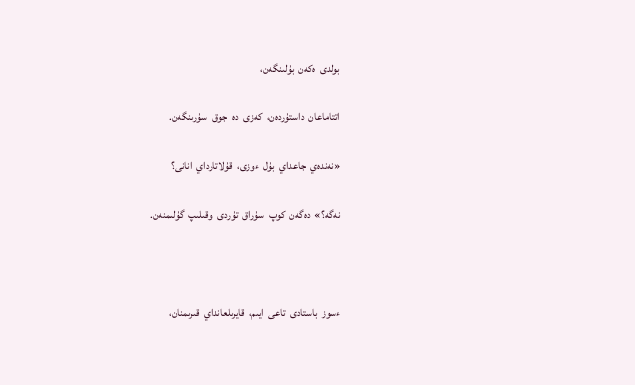بولدى  ەكەن  بۇلىنگەن،

اتتاماعان  داستۇردەن،  كەزى  دە  جوق  سۇرىنگەن.

«نەندەي  جاعداي  بۇل  ءوزى،  قۇلاتارداي  انانى؟

نەگە؟»  دەگەن  كوپ  سۇراق  تۇردى  وقىلىپ  گۇلىمنەن.



ءسوز  باستادى  تاعى  ايىم،  قايرىلعانداي  قىرىمنان،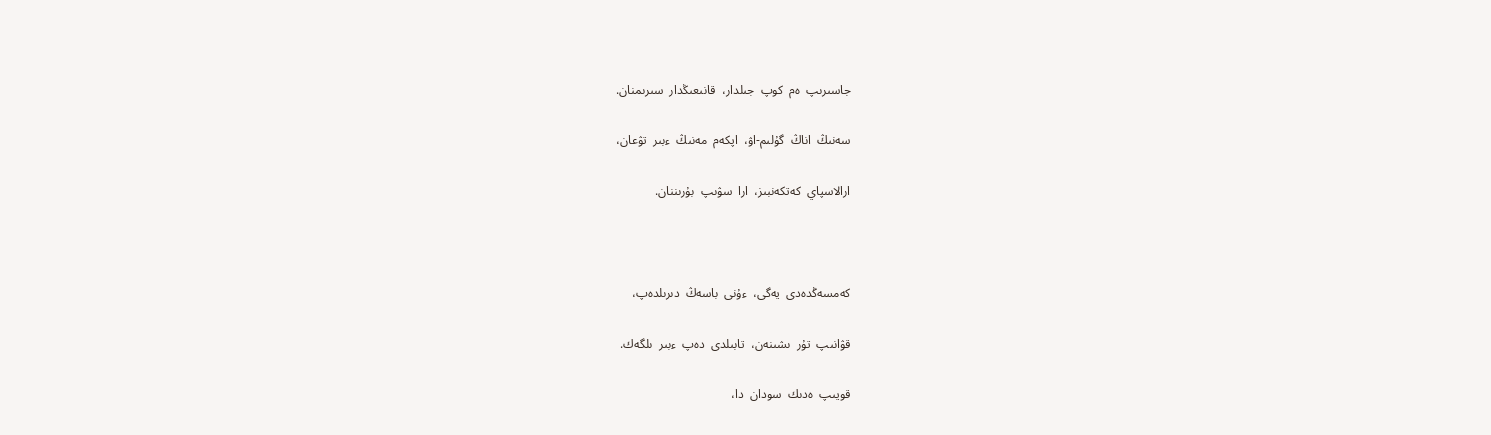جاسىرىپ  ەم  كوپ  جىلدار،  قانىعىڭدار  سىرىمنان.

سەنىڭ  اناڭ  گۇلىم-اۋ،  اپكەم  مەنىڭ  ءبىر  تۋعان،

ارالاسپاي  كەتكەنبىز،  ارا  سۋىپ  بۇرىننان.



كەمسەڭدەدى  يەگى،  ءۇنى  باسەڭ  دىرىلدەپ،

قۋانىپ  تۇر  ىشىنەن،  تابىلدى  دەپ  ءبىر  ىلگەك.

قويىپ  ەدىك  سودان  دا،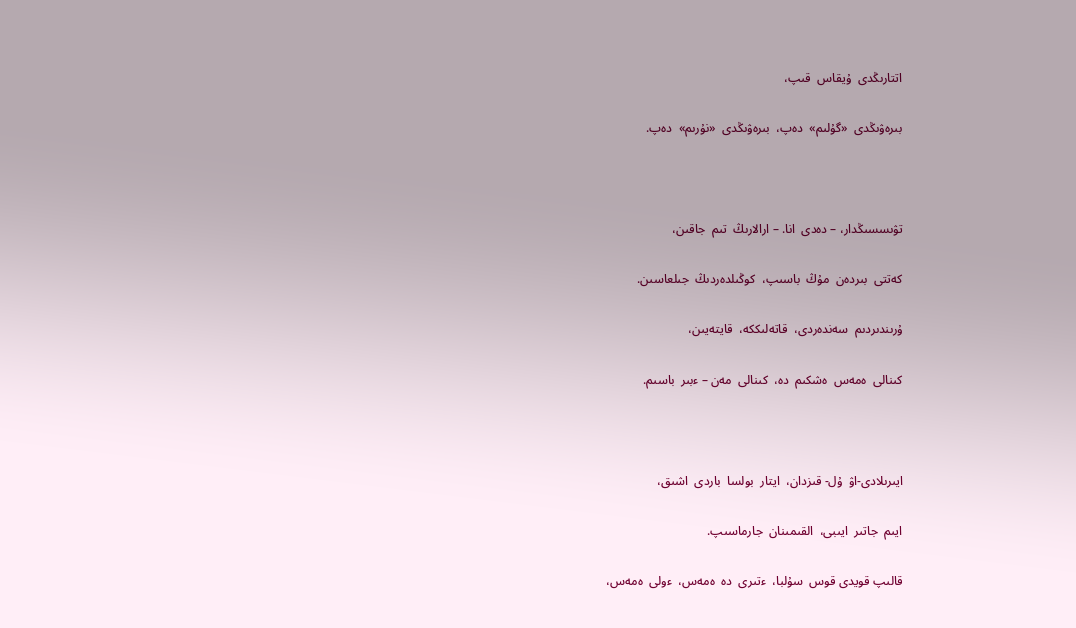اتتارىڭدى  ۇيقاس  قىپ،

بىرەۋىڭدى  «گۇلىم»  دەپ،  بىرەۋىڭدى  «نۇرىم»  دەپ.



تۋىسسىڭدار، – دەدى  انا. – ارالارىڭ  تىم  جاقىن،

كەتتى  بىردەن  مۇڭ  باسىپ،  كوڭىلدەردىڭ  جىلعاسىن.

ۇرىندىردىم  سەندەردى،  قاتەلىككە،  قايتەيىن،

كىنالى  ەمەس  ەشكىم  دە،  كىنالى  مەن – ءبىر  باسىم.



ايىرىلادى-اۋ  ۇل- قىزدان،  ايتار  بولسا  باردى  اشىق،

ايىم  جاتىر  ايىبى،  القىمىنان  جارماسىپ.

قالىپ قويدى قوس  سۇلبا،  ءتىرى  دە  ەمەس،  ءولى  ەمەس،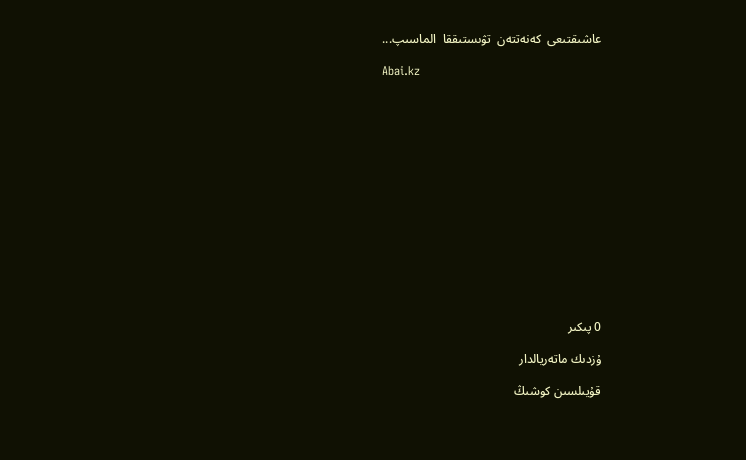عاشىقتىعى  كەنەتتەن  تۋىستىققا  الماسىپ...

Abai.kz















0 پىكىر

ۇزدىك ماتەريالدار

قۇيىلسىن كوشىڭ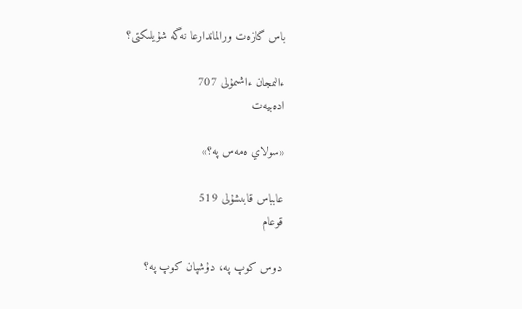باس گازەت ورالماندارعا نەگە شۇيلىكتى؟

ءالىمجان ءاشىمۇلى 707
ادەبيەت

«سولاي ەمەس پە؟»

عابباس قابىشۇلى 519
قوعام

دوس كوپ پە، دۇشپان كوپ پە؟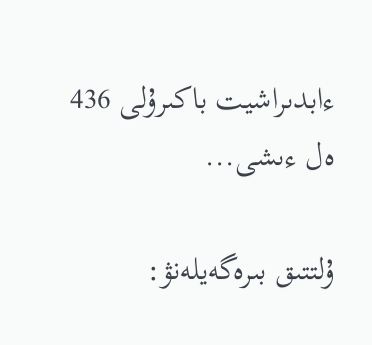ءابدىراشيت باكىرۇلى 436
ەل ءىشى...

ۇلتتىق بىرەگەيلەنۋ: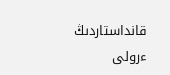قانداستاردىڭ ءرولى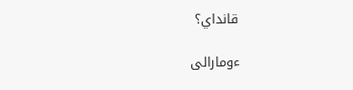قانداي؟

ءومارالى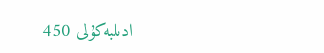ادىلبەكۇلى 450